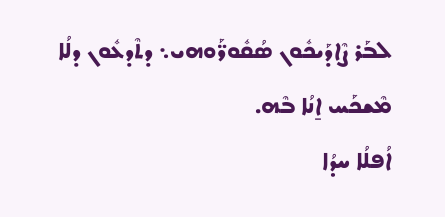ܠܒܰܪ ܨܶܐܕܰܝܟܽܘܢ ܣܳܩܽܘܪ̈ܰܘܗܝ܆ ܕܬܶܕܥܽܘܢ ܕܠܳܐ ܡܶܫܟܰܚ ܐ̱ܢܳܐ ܒܶܗ.
ܐܳܦܠܳܐ ܚܕܳܐ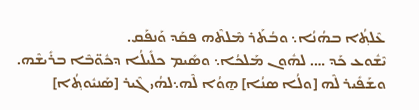ܥܶܠܬ݂ܳܐ ܒܗܳܢܳܐ܆ ܘܒܳܬܰܪ ܡܶܠܬܶܗ ܦܩܰܕ ܘܰܢܦܰܩ.
ܝܶܫܽܘܥ ܟܰܕ …. ܠܗܽܘܢ ܡܰܠܟܳܐ܆ ܘܣܺܝܡ ܟܠܺܝܠܳܐ ܕܟܽܘ̈ܒܶܐ ܒܪܺܝܫܶܗ.
ܘܫܰܦܺܝܪ ܠܶܗ [ܘܠܳܐ ܣܢܳܐ] ܗ̱ܘܳܐ ܠܶܗ܆ܠܗܳܝ ܓܶܝܪ [ܣܰܢܝܽܘܬ݂ܳܐ]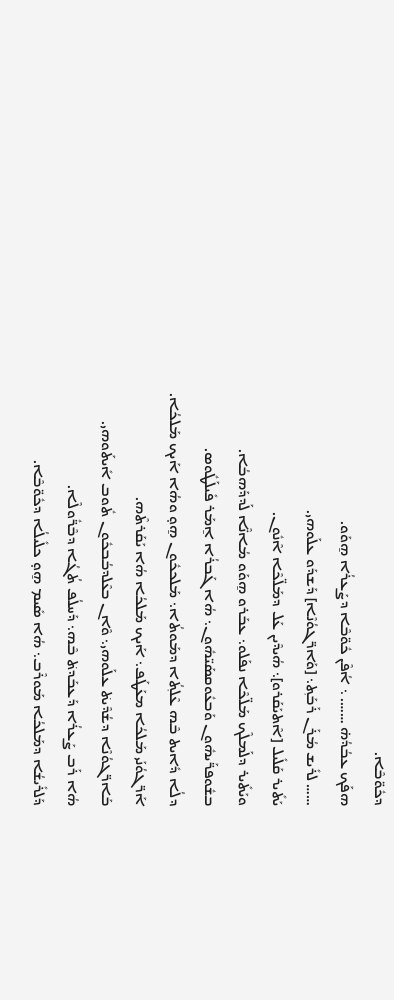ܕܟܽܘ̈ܒܶܐ.
ܗܦܰܟ ܥܒܳܕܳܗ̇ ……. ܆ ܐܳܦܶܢ ܟܽܘ̈ܒܶܐ ܕܨܰܥܪܳܐ ܗ̱ܘܰܘ.
…… ܠܪܺܝܫ ܡܳܪܰܢ ܪܰܒܰܬ݂܆ [ܘܰܐܪ̈ܓܘܳܢܶܐ] ܕܰܫܕܰܘ ܥܠܰܘܗܝ.
ܝܰܬܺܝܪ ܩܰܠܺܝܠ [ܐܶܬܝܰܩܰܪܘ]܆ ܗܳܝܕܶܝܢ ܥܰܠ ܕܡܰܠ̈ܟܶܐ ܐܶܢܽܘܢ.
ܘܝܰܬܺܝܪ ܕܠܰܡܠܶܟ ܡܰܠ̈ܟܶܐ ܢܦܰܠܘ܆ ܥܒܰܪܘ ܗ̱ܘܰܘ ܡܳܐܢ̈ܶܐ ܠܰܕܕܰܗܒܳܐ.
ܒܫܽܘܦܪ̈ܰܝܗܽܘܢ ܘܰܒܥܽܘܩܣܰܝ̈ܗܽܘܢ܆ ܗܳܐ ܓܰܒܪܳܐ ܐ̱ܡܰܪ ܦܺܝܠܰܛܽܘܣ.
ܕܠܳܐ ܕܺܐܝܬ ܒܶܗ ܥܶܠܬ݂ܳܐ ܕܡܰܘܬܳܐ܆ ܡܰܠܟܟܽܘܢ ܗ̱ܘ̣ ܘܗܳܐ ܐܰܝܟ ܡܰܠܟܳܐ.
ܐܰܪ̈ܓܘܳܢܰܝ ܡܰܠܟܳܐ ܡܥܰܛܰܦ܆ ܐܰܝܟ ܡܰܠܟܳܐ ܗܳܐ ܝܰܩܰܪܬܶܗ.
ܒܰܐܪ̈ܓܘܳܢܶܐ ܕܫܳܕܶܝܬ݁ ܥܠܰܘܗܝ܆ ܘܶܐܢ ܒܥܶܠܕܒܳܒܟܽܘܢ ܬܽܘܒ ܐܺܝܬܰܘܗܝ.
ܗܳܐ ܪܰܒ ܨܰܥܪܳܐ ܕܰܥܒܰܕܬ݁ ܒܶܗ܆ ܕܰܚܠܳܦ ܬܳܓܳܐ ܕܒܶܪ̈ܽܘܠܶܐ.
ܕܰܠܪܺܝܫܳܐ ܕܡܰܠܟܳܐ ܡܰܘܪܶܒ܆ ܗܳܐ ܣܺܝܡ ܗ̱ܘ̣ ܟܠܺܝܠܳܐ ܕܟܽܘ̈ܒܶܐ.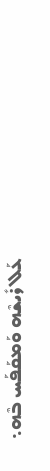ܥܰܠ ܪܺܝܫܶܗ ܘܰܡܩܰܦܰܚ ܒܶܗ܆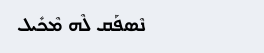ܢܶܣܦܰܩ ܠܶܗ ܡܶܟܺܝܠ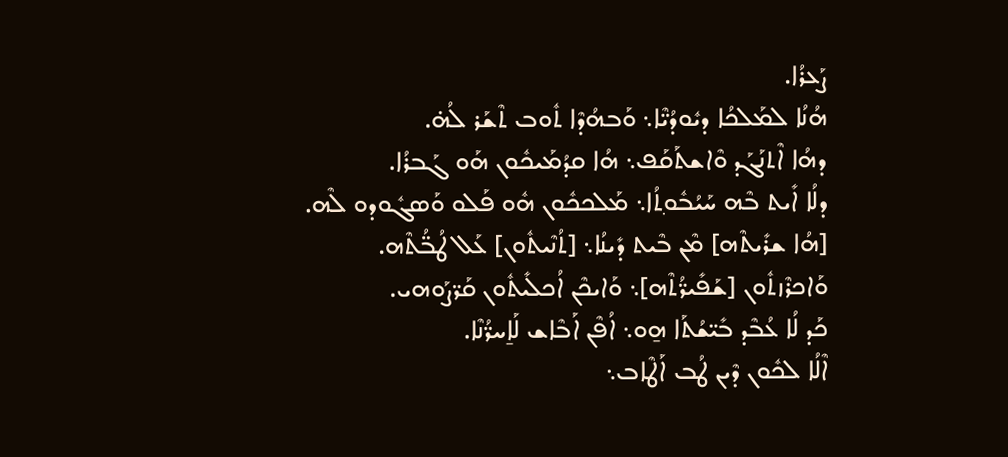ܨܰܥܪܳܐ.
ܗܳܢܳܐ ܠܡܰܠܟܳܐ ܕܝܽܘܕܳܝ̈ܶܐ܆ ܘܰܒܗܳܕܶܐ ܬܽܘܒ ܬܶܫܰܪ ܠܳܗ̇.
ܕܗܳܐ ܐܶܬܢܰܓܰܕ ܘܶܐܫܬܰܩܰܦ܆ ܗܳܐ ܩܕܳܡܰܝܟܽܘܢ ܗܰܘ ܓܰܒܪܳܐ.
ܕܠܳܐ ܐܺܝܬ ܒܶܗ ܚܰܝܳܒܽܘܬ݂ܳܐ܆ ܡܰܠܟܟܽܘܢ ܗܽܘ ܦܰܠܘ ܘܰܣܓܽܘܕܘ ܠܶܗ.
[ܗܳܐ ܫܪܺܝܬܶܗ] ܡܶܢ ܒܶܝܬ ܕܺܝܢܳܐ܆ [ܬܳܢܶܝܬܽܘܢ] ܥܰܠ ܛܳܒ̈ܳܬܶܗ.
ܘܰܐܟܪܶܙܬܽܘܢ [ܫܰܦܺܝܪ̈ܳܬܶܗ]܆ ܘܰܐܝܟܶܢ ܐܳܟܠܺܝܬܽܘܢ ܩܰܪ̈ܨܰܘܗܝ.
ܟܰܕ ܠܳܐ ܥܳܒܶܕ ܒܺܝ̈ܫܳܬܰܐ ܗ̱ܘ܆ ܐܳܦܶܢ ܐܰܒܶܐܫ ܠܰܐ̱ܚܪ̈ܳܢܶܐ.
ܐܶܠܳܐ ܠܟܽܘܢ ܕܶܝܢ ܛܳܒ ܐܰܛܶܐܒ܆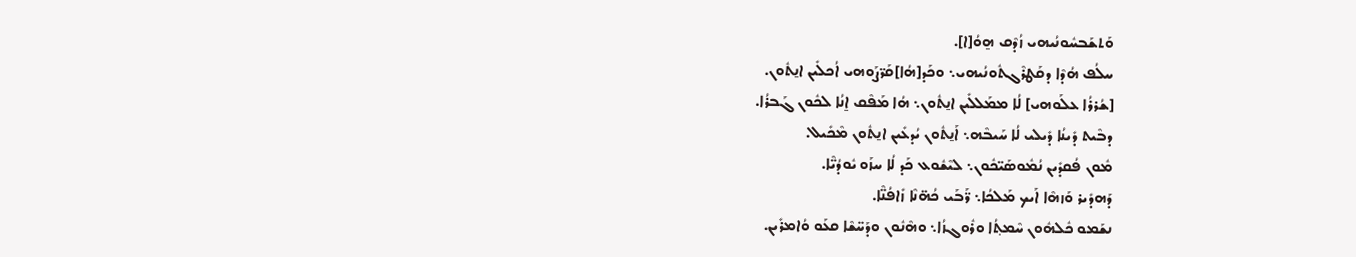ܘܰܬܫܰܒܚܽܘܢܳܝܗܝ ܙܳܕܶܩ ܗ̱ܘܳ[ܐ].
ܚܠܳܦ ܗܳܕܶܐ ܕܩܰܛܪܶܓܬܽܘܢܳܝܗܝ܆ ܘܟܰܕ[ܗܳܐ]ܩܰܪ̈ܨܰܘܗܝ ܐܳܟܠܺܝܢ ܐܢ̱ܬܽܘܢ.
[ܫܳܪܪܳܐ ܥܠܰܘܗܝ] ܠܳܐ ܡܡܰܠܠܺܝܢ ܐܢ̱ܬܽܘܢ܆ ܗܳܐ ܡܰܦܶܩ ܐ̱ܢܳܐ ܠܟܽܘܢ ܓܰܒܪܳܐ.
ܕܒܶܝܬ ܕܺܝܢܳܐ ܕܺܝܠܝ ܠܳܐ ܚܰܝܒܶܗ܆ ܐܰܢ̱ܬܽܘܢ ܝܳܕܥܺܝܢ ܐܢ̱ܬܽܘܢ ܡܶܟܺܝܠ.
ܡܽܘܢ ܦܳܩܕܺܝܢ ܢܳܡܽܘܣܰܝ̈ܟܽܘܢ܆ ܠܝܶܫܽܘܥ ܟܰܕ ܠܳܐ ܚܙܰܘ ܝܽܘܕܳܝ̈ܶܐ.
ܕܰܗܕܺܝܪ ܘܰܙܗܶܐ ܐܰܝܟ ܡܰܠܟܳܐ܆ ܪ̈ܰܒܰܝ ܟܳܗ̈ܢܶܐ ܙܺܐܦܳܢ̈ܶܐ.
ܢܫܰܡܘ ܟܽܠܗܽܘܢ ܚܶܡܬ݂ܳܐ ܘܪܽܘܓܙܳܐ܆ ܘܗܶܢܽܘܢ ܘܕܰܚ̈ܫܶܐ ܩܥܰܘ ܘܳܐܡܪܺܝܢ.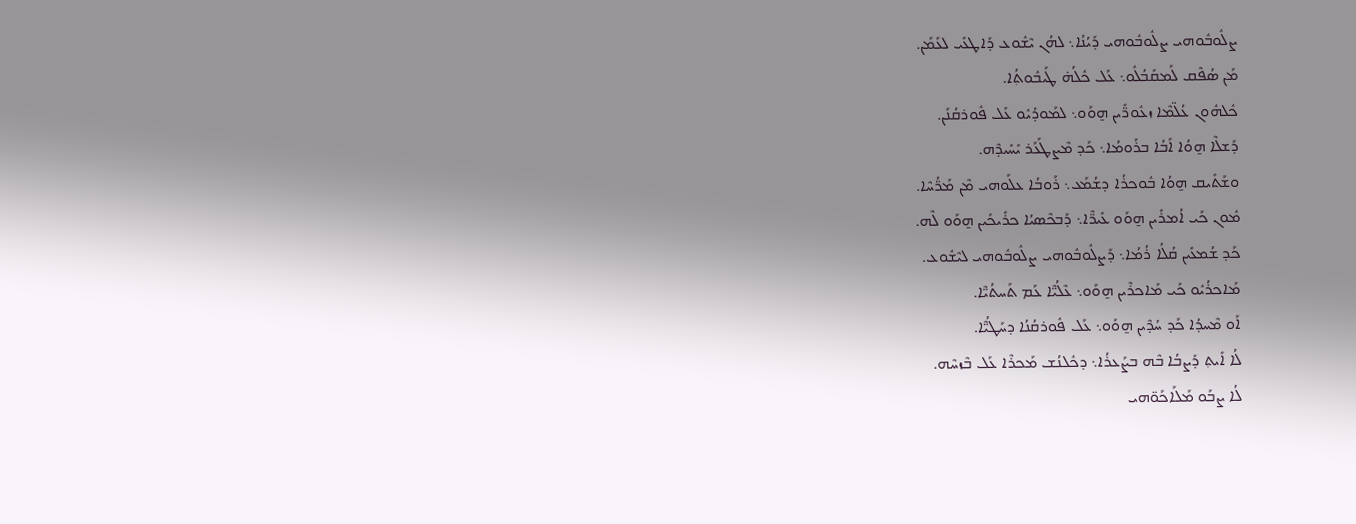ܨܠܽܘܒܽܘܗܝ ܨܠܽܘܒܽܘܗܝ ܕܰܝܳܢܳܐ܆ ܠܗܳܢ ܝܶܫܽܘܥ ܕܰܐܛܥܺܝ ܠܥܰܡܰܢ.
ܡܰܢ ܣܳܦܶܩ ܠܰܡܩܰܒܳܠܽܘ܆ ܥܰܠ ܟܽܠܳܗ̇ ܛܰܝܒܽܘܬ݂ܳܐ.
ܟܽܠܗܽܘܢ ܥܳܠ̈ܡܶܐ ܙܥܽܘܪ̈ܺܝܢ ܗ̱ܘܰܘ܆ ܠܡܰܘܕܳܝܽܘ ܥܰܠ ܦܽܘܪܩܳܢܰܢ.
ܕܰܫܠܶܐ ܗ̱ܘܳܐ ܐܰܒܳܐ ܒܪܰܘܡܳܐ܆ ܟܰܕ ܡܶܨܛܰܥܰܪ ܝܺܚܺܝܕܶܗ.
ܘܫܰܬܺܝܩ ܗ̱ܘܳܐ ܒܽܘܟܪܳܐ ܕܫܳܡܰܥ܆ ܪܰܘܒܳܐ ܥܠܰܘܗܝ ܡܶܢ ܡܰܪ̈ܳܚܶܐ.
ܡܽܘܢ ܟܰܝ ܐܳܡܪܺܝܢ ܗ̱ܘܰܘ ܥܺܝܪ̈ܶܐ܆ ܕܰܒܟܶܣܝܳܐ ܟܪܺܝܟܺܝܢ ܗ̱ܘܰܘ ܠܶܗ.
ܟܰܕ ܫܳܡܥܺܝܢ ܩܳܠܳܐ ܪܳܡܳܐ܆ ܕܰܨܠܽܘܒܽܘܗܝ ܨܠܽܘܒܽܘܗܝ ܠܝܶܫܽܘܥ.
ܡܰܐܟܪܳܝܽܘ ܟܰܝ ܡܰܐܟܪܶܝܢ ܗ̱ܘܰܘ܆ ܥܶܠܳܝ̈ܶܐ ܥܰܡ ܬܰܚܬܳܝ̈ܶܐ.
ܐܰܘ ܡܶܚܕܳܐ ܟܰܕ ܚܳܕܶܝܢ ܗ̱ܘܰܘ܆ ܥܰܠ ܦܽܘܪܩܳܢܳܐ ܕܚܰܛܳܝ̈ܶܐ.
ܠܳܐ ܐܺܝܬ݂ ܕܰܨܒܳܐ ܒܶܗ ܒܨܰܥܪܳܐ܆ ܕܟܽܠܢܳܫ ܡܰܟܪܶܐ ܥܰܠ ܒܶܙܚܶܗ.
ܠܳܐ ܨܒܰܘ ܡܰܠܰܐܟܰܘ̈ܗܝ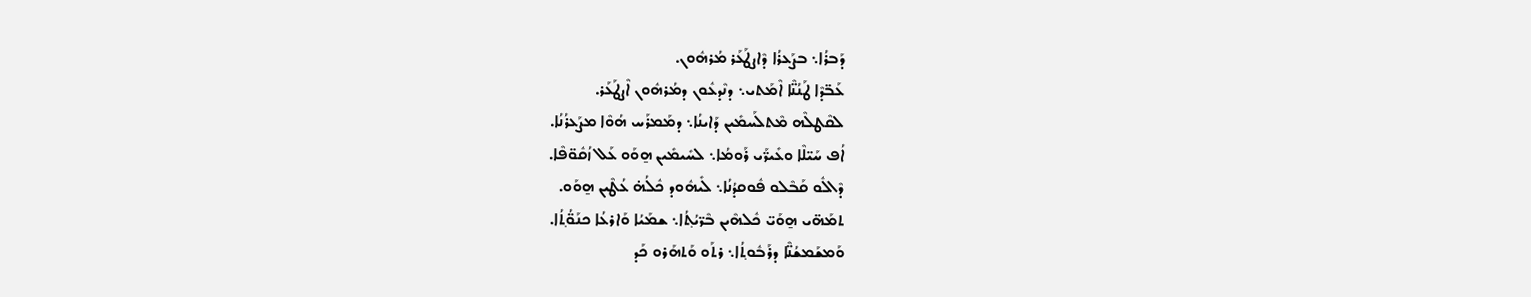ܕܰܒܪܳܐ܆ ܒܨܰܥܪܳܐ ܕܶܐܨܛܰܥܰܪ ܡܳܪܗܽܘܢ.
ܥܰܒ̈ܕܶܐ ܛܰܢܳܢ̈ܶܐ ܐܶܡܰܬܝ܆ ܕܢܶܕܥܽܘܢ ܕܡܳܪܗܽܘܢ ܐܶܨܛܰܥܰܪ.
ܠܩܶܛܠܶܗ ܡܶܬܠܰܚܡܺܝܢ ܕܰܐܝܢܳܐ܆ ܕܡܰܡܪܰܚ ܗܳܘܶܐ ܡܨܰܥܪܳܢܳܐ.
ܐܳܦ ܚܰܝ̈ܠܶܐ ܘܥܺܝܪ̈ܰܝ ܪܰܘܡܳܐ܆ ܠܚܺܝܡܺܝܢ ܗ̱ܘܰܘ ܥܰܠ ܙܳܩܽܘ̈ܦܶܐ.
ܕܶܐܠܽܘ ܩܰܒܶܠܘ ܦܽܘܩܕܳܢܳܐ܆ ܠܺܝܗܽܘܕ ܟܽܠܳܗ̇ ܥܳܛܶܝܢ ܗ̱ܘܰܘ.
ܬܡܰܗ̈ܝ ܗ̱ܘܰܝ̈ ܟܽܠܗܶܝܢ ܒܶܪ̈ܝܳܬ݂ܳܐ܆ ܫܡܰܝܳܐ ܘܰܐܪܥܳܐ ܟܢܰܘ̈ܳܬ݂ܳܐ.
ܘܰܡܫܰܡܫܳܢ̈ܶܐ ܕܪܰܒܽܘܬ݂ܳܐ܆ ܪܬܰܘ ܘܰܬܗܰܪܘ ܟܰܕ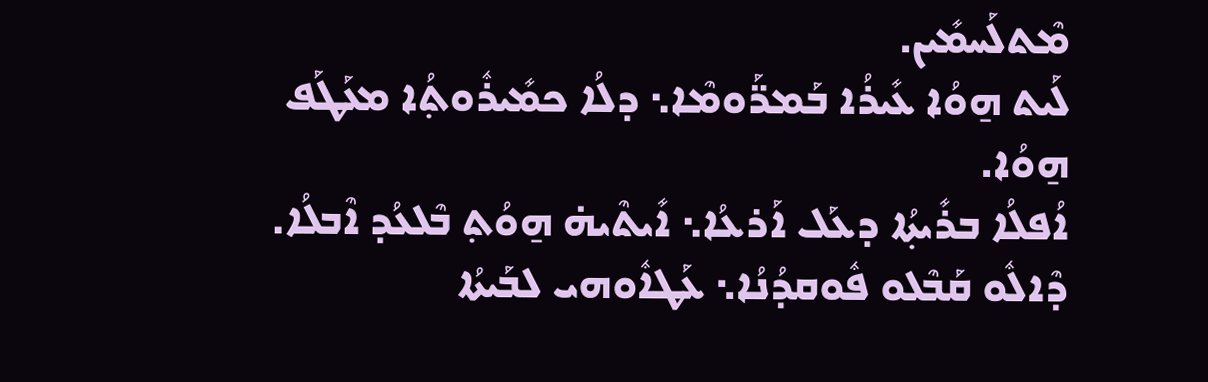ܡܶܬܠܰܚܡܺܝܢ.
ܠܰܝܬ ܗ̱ܘܳܐ ܥܺܝܪܳܐ ܒܰܡܪ̈ܰܘܡܶܐ܆ ܕܠܳܐ ܟܡܺܝܪܽܘܬ݂ܳܐ ܡܥܰܛܰܦ ܗ̱ܘܳܐ.
ܐܳܦܠܳܐ ܒܪܺܝܬ݂ܳܐ ܕܥܰܠ ܐܰܪܥܳܐ܆ ܐܺܝܬܶܝܗ̇ ܗ̱ܘܳܬ݂ ܒܶܠܥܳܕ ܐܶܒܠܳܐ.
ܕܶܐܠܽܘ ܩܰܒܶܠܘ ܦܽܘܩܕܳܢܳܐ܆ ܥܰܛܐܽܘܗܝ ܠܒܰܝܬܳܐ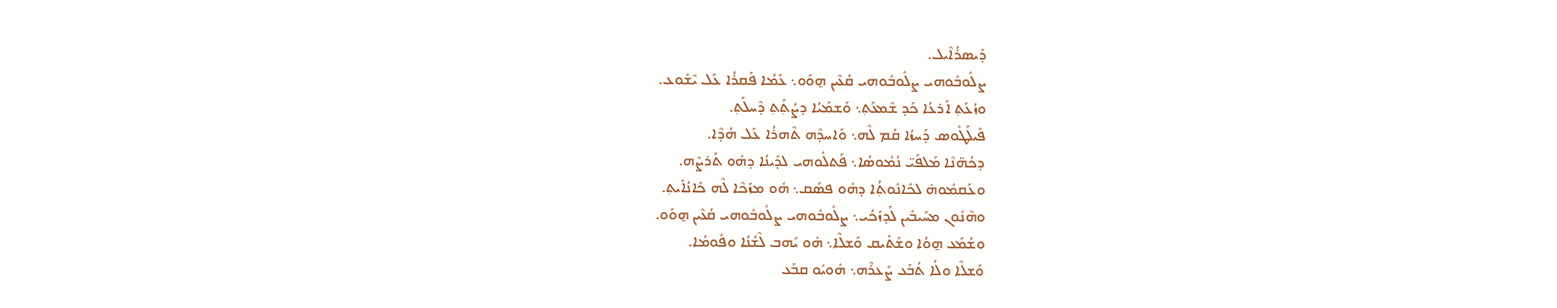ܕܺܝܣܪܳܐܶܝܠ.
ܨܠܽܘܒܽܘܗܝ ܨܠܽܘܒܽܘܗܝ ܩܳܥܶܝܢ ܗ̱ܘܰܘ܆ ܥܰܡܳܐ ܦܰܩܪܳܐ ܥܰܠ ܝܶܫܽܘܥ.
ܘܙܳܥܰܬ݂ ܐܰܪܥܳܐ ܟܰܕ ܫܶܡܥܰܬ݂܆ ܘܰܫܡܰܝܳܐ ܕܨܳܬ݂ܰܬ݂ ܕܶܚܠܰܬ݂.
ܦܺܝܠܰܛܽܘܣ ܕܰܚܙܳܐ ܩܳܡ ܠܶܗ܆ ܘܰܐܚܕܶܗ ܬܶܗܪܳܐ ܥܰܠ ܗܳܕܶܐ.
ܕܟܳܗ̈ܢܶܐ ܡܰܠܦܰܝ̈ ܢܳܡܽܘܣܳܐ܆ ܦܰܬܠܽܘܗܝ ܠܕܺܝܢܳܐ ܕܗܽܘ ܬܰܪܨܶܗ.
ܘܥܰܩܡܽܘܗ̇ ܠܟܺܐܢܽܘܬ݂ܳܐ ܕܗܽܘ ܦܣܰܩ܆ ܗܽܘ ܡܙܰܟܶܐ ܠܶܗ ܟܺܐܢܳܐܺܝܬ݂.
ܘܗܶܢܽܘܢ ܡܚܰܝܒܺܝܢ ܠܰܕܙܰܟܳܝ܆ ܨܠܽܘܒܽܘܗܝ ܨܠܽܘܒܽܘܗܝ ܩܳܥܶܝܢ ܗ̱ܘܰܘ.
ܘܫܳܡܰܥ ܗ̱ܘܳܐ ܘܫܰܬܺܝܩ ܘܰܫܠܶܐ܆ ܗܽܘ ܝܰܗܒ ܠܶܫܳܢܳܐ ܘܦܽܘܡܳܐ.
ܘܰܫܠܶܐ ܘܠܳܐ ܬܳܒܰܥ ܨܰܥܪܶܗ܆ ܗܽܘܝܽܘ ܩܒܰܥ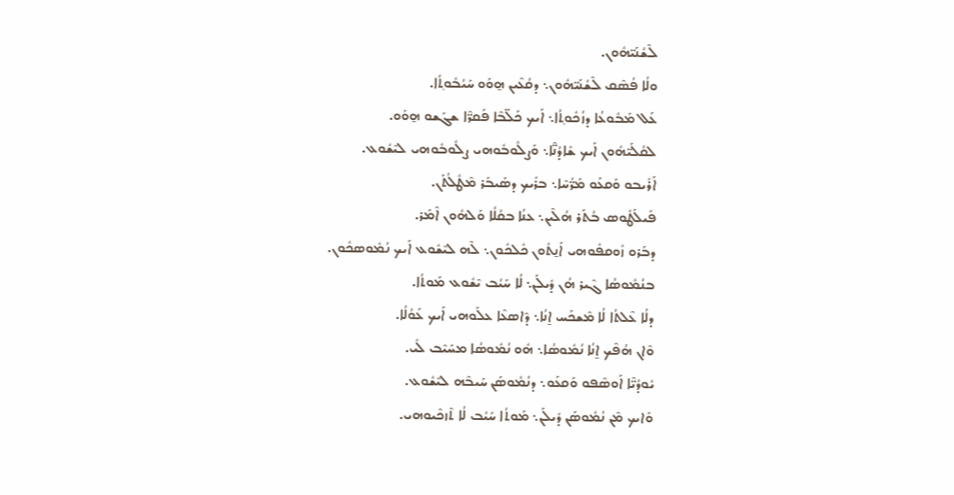ܠܶܫܳܢܰܝ̈ܗܽܘܢ.
ܘܠܳܐ ܦܳܣܶܩ ܠܶܫܳܢܰܝ̈ܗܽܘܢ܆ ܕܩܳܥܶܝܢ ܗ̱ܘܰܘ ܚܰܝܳܒܽܘܬ݂ܳܐ.
ܥܰܠ ܡܰܒܽܘܥܳܐ ܕܙܳܟܽܘܬ݂ܳܐ܆ ܐܰܝܟ ܟܰܠ̈ܒܶܐ ܦܰܩܪ̈ܶܐ ܫܓܰܫܘ ܗ̱ܘܰܘ.
ܠܩܳܠܰܝ̈ܗܽܘܢ ܐܰܝܟ ܫܺܐܕܳܢ̈ܶܐ܆ ܘܰܨܠܽܘܒܽܘܗܝ ܨܠܽܘܒܽܘܗܝ ܠܝܶܫܽܘܥ.
ܐܰܪܺܝܒܘ ܘܰܩܥܰܘ ܡܰܪ̈ܳܚܶܐ܆ ܒܪܺܝܟ ܕܣܰܝܒܰܪ ܡܶܛܽܠܳܬܰܢ.
ܦܺܝܠܰܛܽܘܣ ܒܳܬܰܪ ܗܳܠܶܝܢ܆ ܥܢܳܐ ܒܩܳܠܳܐ ܘܰܠܗܽܘܢ ܐܶܡܰܪ.
ܕܒܰܪܘ ܙܽܘܩܦܽܘܗܝ ܐܰܢ̱ܬܽܘܢ ܟܽܠܟܽܘܢ܆ ܠܶܗ ܠܝܶܫܽܘܥ ܐܰܝܟ ܢܳܡܽܘܣܟܽܘܢ.
ܒܢܳܡܽܘܣܳܐ ܓܶܝܪ ܗܳܢ ܕܺܝܠܰܢ܆ ܠܳܐ ܚܰܝܳܒ ܝܶܫܽܘܥ ܡܰܘܬܳܐ.
ܕܠܳܐ ܥܶܠܬܳܐ ܠܳܐ ܡܶܫܟܰܚ ܐ̱ܢܳܐ܆ ܕܶܐܣܥܶܐ ܥܠܰܘܗܝ ܐܰܝܟ ܥܰܘܳܠܳܐ.
ܘܶܐܢ ܗܳܦܶܟ ܐ̱ܢܳܐ ܢܳܡܽܘܣܳܐ܆ ܗܽܘ ܢܳܡܽܘܣܳܐ ܡܚܰܝܶܒ ܠܺܝ.
ܝܽܘܕܳܝ̈ܶܐ ܐܰܘܣܶܦܘ ܘܰܩܥܰܘ܆ ܕܢܳܡܽܘܣܰܢ ܚܰܝܒܶܗ ܠܝܶܫܽܘܥ.
ܘܰܐܝܟ ܡܶܢ ܢܳܡܽܘܣܰܢ ܕܺܝܠܰܢ܆ ܡܰܘܬܳܐ ܚܰܝܳܒ ܠܳܐ ܬܶܙܟܶܝܘܗܝ.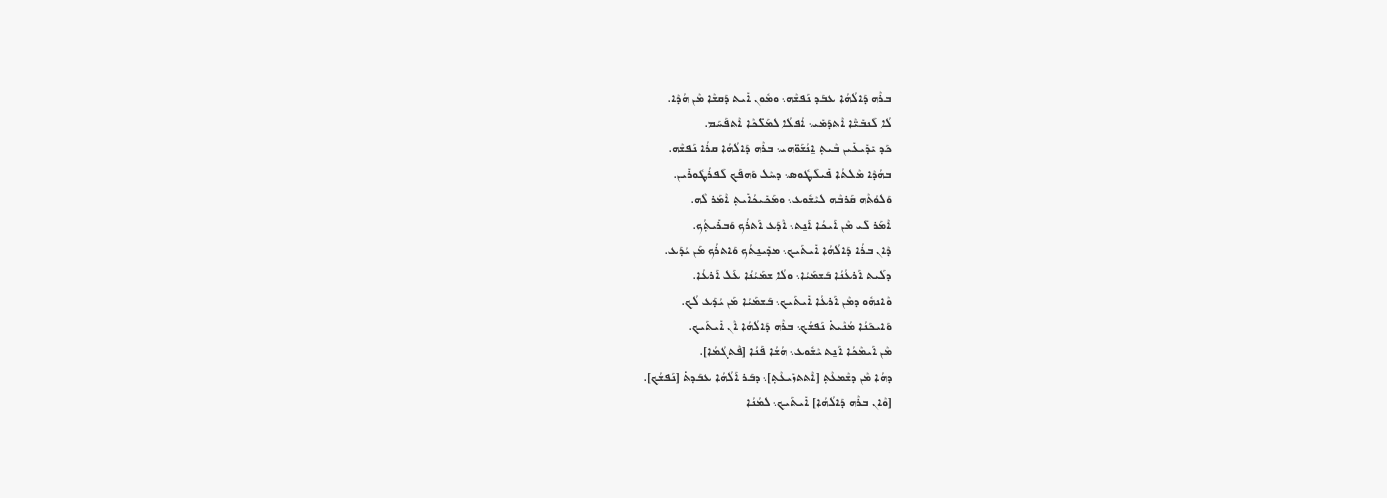ܒܪܶܗ ܕܰܐܠܳܗܳܐ ܥܒܰܕ ܢܰܦܫܶܗ܆ ܘܡܽܘܢ ܐܺܝܬ ܕܰܩܫܶܐ ܡܶܢ ܗܳܕܶܐ.
ܠܳܐ ܠܰܢܒܺܝ̈ܶܐ ܐܶܬܕܰܡܺܝ܆ ܐܳܦܠܳܐ ܠܡܰܠ̈ܟܶܐ ܐܶܬܦܰܚܰܡ.
ܟܰܕ ܝܺܕܺܝܥܺܝܢ ܒܶܝܬ݂ ܐ̱ܢܳܫܰܘ̈ܗܝ܆ ܒܪܶܗ ܕܰܐܠܳܗܳܐ ܩܪܳܐ ܢܰܦܫܶܗ.
ܒܗܳܕܶܐ ܡܶܠܬܳܐ ܦܺܝܠܰܛܽܘܣ܆ ܕܚܶܠ ܘܰܗܦܰܟ ܠܰܦܪܳܛܽܘܪܺܝܢ.
ܘܰܠܘܳܬܶܗ ܩܰܪܒܶܗ ܠܝܶܫܽܘܥ܆ ܘܡܰܟܺܝܟܳܐܺܝܬ݂ ܐܶܡܰܪ ܠܶܗ.
ܐܶܡܰܪ ܠܺܝ ܡܶܢ ܐܰܝܟܳܐ ܐܰܢ̱ܬ܆ ܐܶܕܰܥ ܐܰܬܪܳܟ ܘܰܒܪܺܝܬ݂ܳܟ.
ܕܶܐܢ ܒܪܳܐ ܕܰܐܠܳܗܳܐ ܐܺܝܬܰܝܟ܆ ܡܕܺܝܢ̱ܬܳܟ ܘܰܐܬܪܳܟ ܡܰܢ ܝܳܕܰܥ.
ܕܠܰܝܬ ܐܰܪܥܳܢܳܐ ܒܰܫܡܰܝܳܐ܆ ܘܠܳܐ ܫܡܰܝܳܢܳܐ ܥܰܠ ܐܰܪܥܳܐ.
ܘܶܐܢܗܽܘ ܕܡܶܢ ܐܰܪܥܳܐ ܐܺܝܬܰܝܟ܆ ܒܰܫܡܰܝܳܐ ܡܰܢ ܝܳܕܰܥ ܠܳܟ.
ܘܰܐܝܟܰܢܳܐ ܡܳܢܶܝܬ݁ ܢܰܦܫܳܟ܆ ܒܪܶܗ ܕܰܐܠܳܗܳܐ ܐܶܢ ܐܺܝܬܰܝܟ.
ܡܶܢ ܐܰܝܡܶܟܳܐ ܐܰܢ̱ܬ ܝܶܫܽܘܥ܆ ܗܳܫܳܐ ܦܰܢܳܐ [ܦܶܬܓܳܡܳܐ].
ܕܗܳܐ ܡܶܢ ܕܫܶܡܥܶܬ݂ [ܐܶܬܬܙܺܝܥܶܬ݂]܆ ܕܒܰܪ ܐܰܠܳܗܳܐ ܥܒܰܕܬ݁ [ܢܰܦܫܳܟ].
[ܘܶܐܢ ܒܪܶܗ ܕܰܐܠܳܗܳܐ] ܐܺܝܬܰܝܟ܆ ܠܡܳܢܳܐ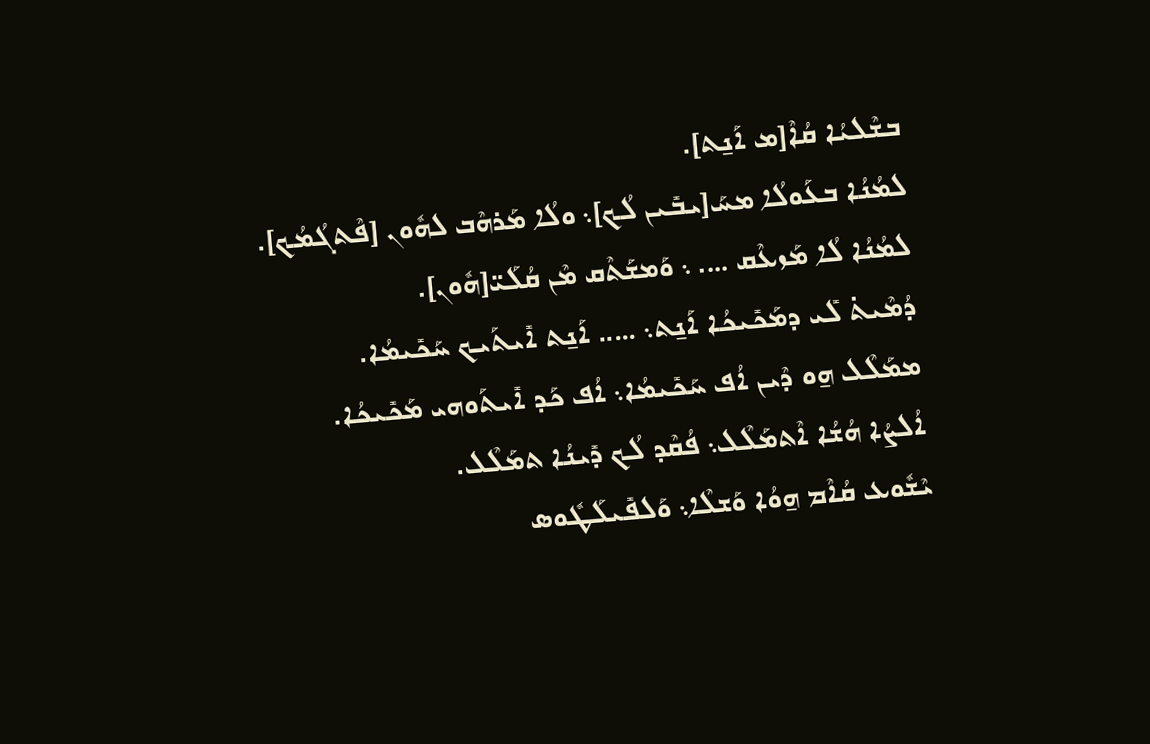ܒܫܶܠܝܳܐ ܩܳܐܶ[ܡ ܐܰܢ̱ܬ].
ܠܡܳܢܳܐ ܒܥܰܘܠܳܐ ܡܚܰ[ܝܒܺܝܢ ܠܳܟ]܆ ܘܠܳܐ ܡܰܪܗܶܒ ܠܗܽܘܢ [ܦܶܬܓܳܡܳܟ].
ܠܡܳܢܳܐ ܠܳܐ ܡܰܙܥܶܩ …. ܆ ܘܰܡܫܰܬܶܩ ܡܶܢ ܩܳܠܰܝ̈[ܗܽܘܢ].
ܕܳܡܶܝܬ݁ ܠܺܝ ܕܡܰܟܺܝܟܳܐ ܐܰܢ̱ܬ܆ ….. ܐܰܢ̱ܬ ܐܺܝܬܰܝܟ ܚܰܟܺܝܡܳܐ.
ܡܡܰܠܶܠ ܗ̱ܘ ܕܶܝܢ ܐܳܦ ܚܰܟܺܝܡܳܐ܆ ܐܳܦ ܟܰܕ ܐܺܝܬܰܘܗܝ ܡܰܟܺܝܟܳܐ.
ܐܳܠܨܳܐ ܗܳܫܳܐ ܐܶܬܡܰܠܶܠ܆ ܦܳܩܶܕ ܠܳܟ ܕܺܝܢܳܐ ܬܡܰܠܶܠ.
ܝܶܫܽܘܥ ܩܳܐܶܡ ܗ̱ܘܳܐ ܘܰܫܠܶܐ܆ ܘܰܠܦܺܝܠܰܛܽܘܣ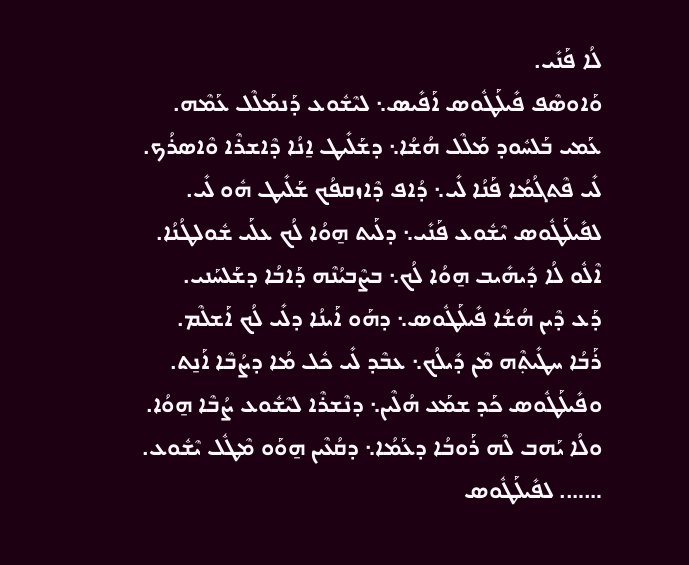ܠܳܐ ܦܰܢܺܝ.
ܘܰܐܘܣܶܦ ܦܺܝܠܰܛܽܘܣ ܐܰܦܺܝܣ܆ ܠܝܶܫܽܘܥ ܕܰܢܡܰܠܶܠ ܥܰܡܶܗ.
ܥܰܡܝ ܒܰܠܚܽܘܕ ܡܰܠܶܠ ܗܳܫܳܐ܆ ܕܫܰܠܺܝܛ ܐ̱ܢܳܐ ܕܶܐܫܪܶܐ ܘܶܐܣܪܳܟ.
ܠܺܝ ܦܶܬܓܳܡܳܐ ܦܰܢܳܐ ܠܺܝ܆ ܕܳܐܦ ܕܶܐܙܩܦܳܟ ܫܰܠܺܝܛ ܗܽܘ ܠܺܝ.
ܠܦܺܝܠܰܛܽܘܣ ܝܶܫܽܘܥ ܦܰܢܺܝ܆ ܕܠܰܝܬ ܗ̱ܘܳܐ ܠܳܟ ܥܠܰܝ ܫܽܘܠܛܳܢܳܐ.
ܐܶܠܽܘ ܠܳܐ ܕܺܝܗܺܝܒ ܗ̱ܘܳܐ ܠܳܟ܆ ܒܨܶܒܝܳܢܶܗ ܕܰܐܒܳܐ ܕܫܰܠܚܰܢܝ.
ܕܰܥ ܕܶܝܢ ܗܳܫܳܐ ܦܺܝܠܰܛܽܘܣ܆ ܕܗܰܘ ܐܰܝܢܳܐ ܕܠܺܝ ܠܳܟ ܐܰܫܠܶܡ.
ܪܰܒܳܐ ܚܛܺܝܬ݂ܶܗ ܡܶܢ ܕܺܝܠܳܟ܆ ܥܒܶܕ ܠܺܝ ܟܽܠ ܡܳܐ ܕܨܳܒܶܐ ܐܰܢ̱ܬ.
ܘܦܺܝܠܰܛܽܘܣ ܟܰܕ ܫܡܰܥ ܗܳܠܶܝܢ܆ ܕܢܶܫܪܶܐ ܠܝܶܫܽܘܥ ܨܳܒܶܐ ܗ̱ܘܳܐ.
ܘܠܳܐ ܝܰܗܒ ܠܶܗ ܪܰܘܒܳܐ ܕܥܰܡܳܐ܆ ܕܩܳܥܶܝܢ ܗ̱ܘܰܘ ܡܶܛܽܠ ܝܶܫܽܘܥ.
……. ܠܦܺܝܠܰܛܽܘܣ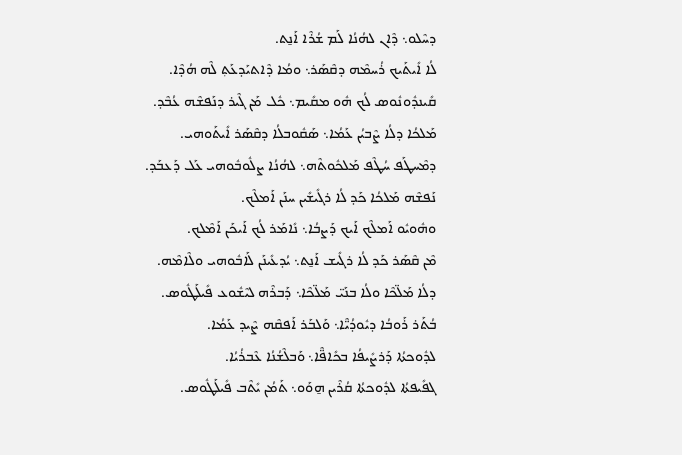ܕܚܶܠܘ܆ ܕܶܐܢ ܠܗܳܢܳܐ ܠܰܡ ܫܳܪܶܐ ܐܰܢ̱ܬ.
ܠܳܐ ܐܺܝܬܰܝܟ ܪܳܚܡܶܗ ܕܩܶܣܰܪ܆ ܘܡܳܐ ܕܶܐܬܝܰܕܥܰܬ݂ ܠܶܗ ܗܳܕܶܐ.
ܩܺܝܢܕܽܘܢܽܘܣ ܠܳܟ ܗܽܘ ܡܩܺܝܡ܆ ܟܽܠ ܡܰܢ ܓܶܝܪ ܕܢܰܦܫܶܗ ܥܳܒܶܕ.
ܡܰܠܟܳܐ ܕܠܳܐ ܨܶܒܝܳܢ ܥܰܡܳܐ܆ ܣܰܩܽܘܒܠܳܐ ܕܩܶܣܰܪ ܐܺܝܬܰܘܗܝ.
ܕܡܶܚܛܰܦ ܚܳܛܶܦ ܡܰܠܟܽܘܬܶܗ܆ ܠܗܳܢܳܐ ܨܠܽܘܒܽܘܗܝ ܥܰܠ ܕܰܥܒܰܕ.
ܢܰܦܫܶܗ ܡܰܠܟܳܐ ܟܰܕ ܠܳܐ ܪܓܺܝܫܺܝܢ ܚܢܰܢ ܐܰܡܠܶܟ.
ܘܗܽܘܝܽܘ ܐܰܡܠܶܟ ܐܰܝܟ ܕܰܨܒܳܐ܆ ܢܺܐܡܰܪ ܠܳܟ ܐܰܝܟܰܢ ܐܰܡܶܠܟ.
ܡܶܢ ܩܶܣܰܪ ܟܰܕ ܠܳܐ ܪܓܺܝܫ ܐܰܢ̱ܬ܆ ܝܳܕܥܺܝܢܰܢ ܠܰܐܒܽܘܗܝ ܘܠܶܐܡܶܗ.
ܕܠܳܐ ܡܰܠ̈ܟܶܐ ܘܠܳܐ ܒܢܰܝ̈ ܡܰܠ̈ܟܶܐ܆ ܕܰܒܪܶܗ ܠܝܶܫܽܘܥ ܦܺܝܠܰܛܽܘܣ.
ܒܳܬܰܪ ܪܰܘܒܳܐ ܕܝܽܘܕܳܝ̈ܶܐ܆ ܘܰܠܒܰܪ ܐܰܦܩܶܗ ܨܶܝܕ ܥܰܡܳܐ.
ܠܕܽܘܟܬܳܐ ܕܰܪܨܺܝܦܳܐ ܒܟܺܐܦ̈ܶܐ܆ ܘܰܒܠܶܫܳܢܳܐ ܥܶܒܪܳܝܳܐ.
ܓܦܺܝܦܬܳܐ ܠܕܽܘܟܬܳܐ ܩܳܪܶܝܢ ܗ̱ܘܰܘ܆ ܬܰܡܳܢ ܝܺܬܶܒ ܦܺܝܠܰܛܽܘܣ.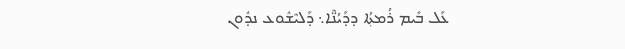ܥܰܠ ܒܺܝܡ ܪܳܡܬ݂ܳܐ ܕܕܰܝܳܢ̈ܶܐ܆ ܕܰܠܝܶܫܽܘܥ ܢܕܽܘܢ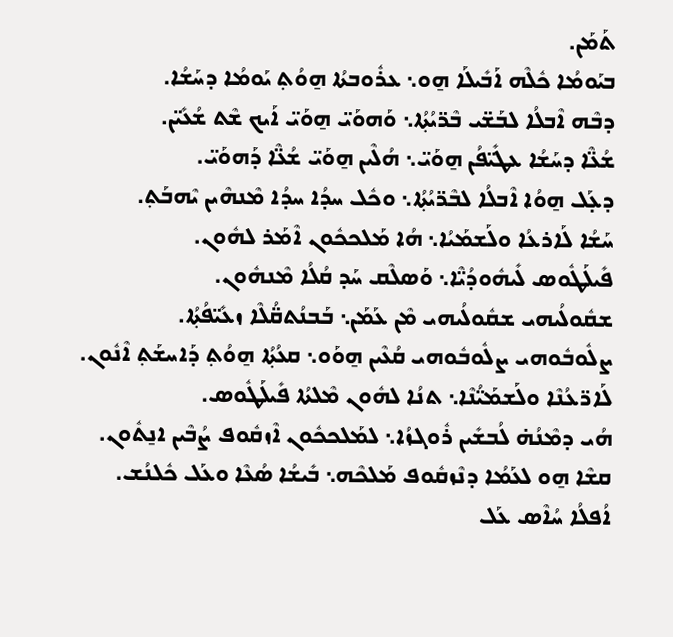ܬܰܡܰܢ.
ܒܝܰܘܡܳܐ ܟܽܠܶܗ ܐܰܒܺܝܠܰܐ ܗ̱ܘ܆ ܥܪܽܘܒܬܳܐ ܗ̱ܘܳܬ݂ ܝܰܘܡܳܐ ܕܚܰܫܳܐ.
ܕܒܶܗ ܐܶܒܠܳܐ ܠܒܰܫ̈ܝ ܒܶܪ̈ܝܳܬ݂ܳܐ܆ ܘܰܗܘܰܝ̈ ܗ̱ܘܰܝ̈ ܐܰܝܟ ܫܶܬ ܫܳܥܺܝ̈ܢ.
ܫܳܥ̈ܶܐ ܕܚܰܫܳܐ ܥܛܺܝ̈ܦܳܢ ܗ̱ܘܰܝ̈܆ ܗܳܠܶܝܢ ܗ̱ܘܰܝ̈ ܫܳܥ̈ܶܐ ܕܰܗܘܰܝ̈.
ܕܥ̣ܰܠ ܗ̱ܘܳܐ ܐܶܒܠܳܐ ܠܒܶܪ̈ܝܳܬ݂ܳܐ܆ ܘܟܽܠ ܚܕܳܐ ܚܕܳܐ ܡܶܢܗܶܝܢ ܝܶܗܒܰܬ݂.
ܚܰܫܳܐ ܠܰܐܪܥܳܐ ܘܠܰܫܡܰܝܳܐ܆ ܗܳܐ ܡܰܠܟܟܽܘܢ ܐܶܡܰܪ ܠܗܽܘܢ.
ܦܺܝܠܰܛܽܘܣ ܠܺܝܗܽܘܕܳܝ̈ܶܐ܆ ܘܰܣܠܶܩ ܚܰܕ ܩܳܠܳܐ ܡܶܢܗܽܘܢ.
ܫܩܽܘܠܳܝܗܝ ܫܩܽܘܠܳܝܗܝ ܡܶܢ ܥܰܡܰܢ܆ ܒܰܒܢܳܬܩ̈ܳܠܶܐ ܙܥܺܝ̈ܦܳܬ݂ܳܐ.
ܨܠܽܘܒܽܘܗܝ ܨܠܽܘܒܽܘܗܝ ܩܳܥܶܝܢ ܗ̱ܘܰܘ܆ ܩܥܳܬ݂ܳܐ ܗ̱ܘܳܬ݂ ܕܰܐܚܫܰܬ݂ ܐܶܢܽܘܢ.
ܠܰܐܪ̈ܥܳܢܶܐ ܘܠܰܫܡܰܝ̈ܳܢܶܐ܆ ܬܢܳܐ ܠܗܽܘܢ ܡܶܠܬܳܐ ܦܺܝܠܰܛܽܘܣ.
ܗܳܝ ܕܡܶܢܳܗ̇ ܠܳܒܫܺܝܢ ܪܽܘܓܙܳܐ܆ ܠܡܰܠܟܟܽܘܢ ܐܶܙܩܽܘܦ ܨܳܒܶܝܢ ܐܢ̱ܬܽܘܢ.
ܩܫܶܐ ܗ̱ܘ ܠܥܰܡܳܐ ܕܢܶܙܩܽܘܦ ܡܰܠܟܶܗ܆ ܒܺܝܫܳܐ ܣܳܥܶܐ ܘܥܰܠ ܟܽܠܢܳܫ.
ܐܳܦܠܳܐ ܚܳܐܶܣ ܥܰܠ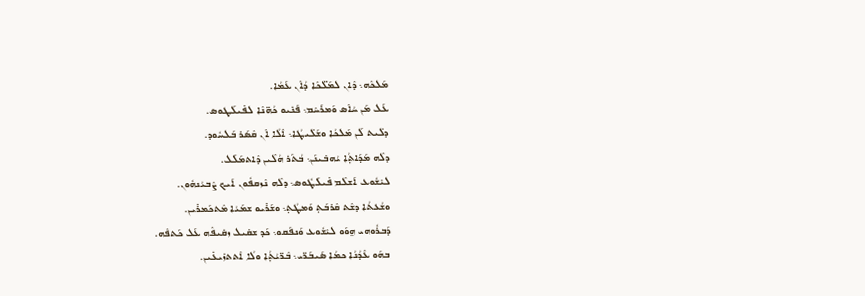ܡܰܠܟܶܗ܆ ܕܶܐܢ ܠܡܰܠ̈ܟܶܐ ܕܳܐܶܢ ܥܰܡܳܐ.
ܥܰܠ ܡܰܢ ܚܳܐܶܣ ܘܰܡܪܰܚܶܡ܆ ܦܰܢܺܝܘ ܟܳܗ̈ܢܶܐ ܠܦܺܝܠܰܛܘܣ.
ܕܠܺܝܬ ܠܰܢ ܡܰܠܟܳܐ ܘܫܰܠܺܝܛܳܐ܆ ܐܶܠܳܐ ܐܶܢ ܩܶܣܰܪ ܒܰܠܚܽܘܕ.
ܕܠܶܗ ܡܰܕܰܐܬ݂ܳܐ ܝܳܗܒܺܝܢܰܢ܆ ܒܳܬܰܪ ܗܳܠܶܝܢ ܕܶܐܬܡܰܠܰܠ.
ܠܝܶܫܽܘܥ ܐܰܫܠܶܡ ܦܺܝܠܰܛܽܘܣ܆ ܕܠܶܗ ܢܶܙܩܦܽܘܢ ܐܰܝܟ ܨܶܒܝܳܢܗܽܘܢ.
ܘܫܳܥܬܳܐ ܕܫܶܬ ܩܶܪܒܰܬ݂ ܘܰܡܛܳܬ݂܆ ܘܫܰܪܺܝܘ ܫܡܰܝܳܐ ܡܶܬܟܰܡܪܺܝܢ.
ܕܰܒܪܽܘܗܝ ܗ̱ܘܰܘ ܠܝܶܫܽܘܥ ܘܰܢܦܰܩܘ܆ ܟܰܕ ܫܩܺܝܠ ܙܩܺܝܦܶܗ ܥܰܠ ܟܰܬܦܶܗ.
ܒܗܰܘ ܥܶܕܳܢܳܐ ܟܡܳܐ ܣܰܝܒܰܪ̈ܝ܆ ܒܶܪ̈ܝܳܬ݂ܳܐ ܘܠܳܐ ܐܶܬܬܙܺܝܥܺܝܢ.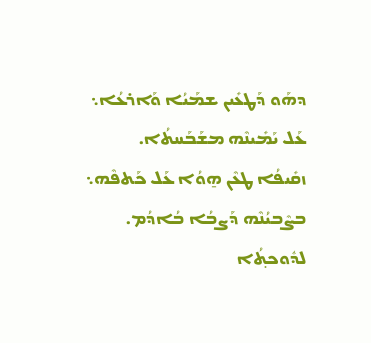ܕܗܰܘ ܕܰܛܥܺܝܢ ܫܡܰܝܳܐ ܘܰܐܪܥܳܐ܆ ܥܰܠ ܝܰܡܺܝܢܶܗ ܡܫܰܒܰܚܬܳܐ.
ܙܩܺܝܦܳܐ ܛܥܶܢ ܗ̱ܘܳܐ ܥܰܠ ܟܰܬܦܶܗ܆ ܒܨܶܒܝܳܢܶܗ ܕܰܨܒܳܐ ܒܳܐܕܳܡ.
ܠܕܽܘܟܬ݂ܳܐ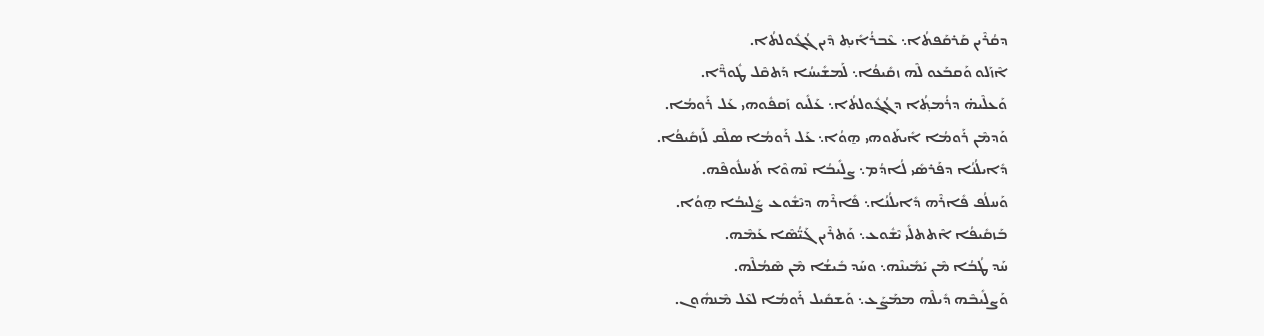ܕܩܳܪܶܝܢ ܩܰܪܩܰܦܬܳܐ܆ ܥܶܒܪܳܐܺܝܬ݂ ܕܶܝܢ ܓܳܓܽܘܠܬܳܐ.
ܐܶܙܰܠܘ ܘܰܩܒܰܥܘ ܠܶܗ ܙܩܺܝܦܳܐ܆ ܠܰܡܫܺܝܚܳܐ ܕܰܬܩܶܠ ܛܽܘܪ̈ܶܐ.
ܘܰܥܠܶܝܗ̇ ܕܪܳܡܬ݂ܳܐ ܕܓܳܓܽܘܠܬܳܐ܆ ܥܰܠܺܝܘ ܙܰܩܦܽܘܗܝ ܥܰܠ ܪܰܘܡܳܐ.
ܘܰܕܡܶܢ ܪܰܘܡܳܐ ܐܺܝܬܰܘܗܝ ܗ̱ܘܳܐ܆ ܥܰܠ ܪܰܘܡܳܐ ܣܠܶܩ ܠܰܙܩܺܝܦܳܐ.
ܕܺܐܝܠܳܢܳܐ ܕܦܰܪܣܺܝ ܠܳܐܕܳܡ܆ ܨܠܺܝܒܳܐ ܢܶܗܘܶܐ ܬܰܚܠܽܘܦܶܗ.
ܘܰܚܠܳܦ ܦܺܐܪܶܗ ܕܺܐܝܠܳܢܳܐ܆ ܦܺܐܪܶܗ ܕܝܶܫܽܘܥ ܨܺܠܝܒܳܐ ܗ̱ܘܳܐ.
ܒܰܙܩܺܝܦܳܐ ܐܶܬܬܠܺܝ ܝܶܫܽܘܥ܆ ܘܰܬܪܶܝܢ ܓܰܝ̈ܳܣܶܐ ܥܰܡܶܗ.
ܚܰܕ ܛܳܒܳܐ ܡܶܢ ܝܰܡܺܝܢܶܗ܆ ܘܚܰܕ ܒܺܝܫܳܐ ܡܶܢ ܣܶܡܳܠܶܗ.
ܘܰܨܠܺܝܒܶܗ ܕܺܝܠܶܗ ܡܡܰܨܰܥ܆ ܘܰܫܩܺܝܠ ܪܰܘܡܳܐ ܠܥܶܠ ܡܶܢܗܽܘܢ.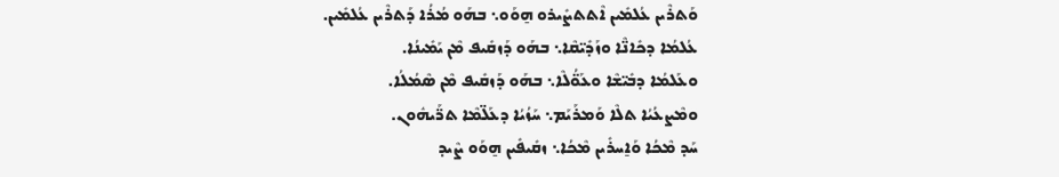ܘܰܬܪܶܝܢ ܥܳܠܡܺܝܢ ܐܶܬܬܨܺܝܪܘ ܗ̱ܘܰܘ܆ ܒܗܰܘ ܡܳܪܳܐ ܕܰܬܪܶܝܢ ܥܳܠܡܺܝܢ.
ܥܳܠܡܳܐ ܕܟܺܐܢ̈ܶܐ ܘܙܰܕܺܝ̈ܩܶܐ܆ ܒܗܰܘ ܕܰܙܩܺܝܦ ܡܶܢ ܝܰܡܺܝܢܳܐ.
ܘܥܰܠܡܳܐ ܕܒܺܝ̈ܫܶܐ ܘܥܰܘ̈ܳܠܶܐ܆ ܒܗܰܘ ܕܰܙܩܺܝܦ ܡܶܢ ܣܶܡܳܠܳܐ.
ܘܡܶܨܥܳܝܳܐ ܬܠܶܐ ܘܰܡܪܰܝܰܡ܆ ܚܰܙܳܝܳܐ ܕܥܰܠ̈ܡܶܐ ܬܪ̈ܰܝܗܽܘܢ.
ܚܰܕ ܡܶܟܳܐ ܘܰܐ̱ܚܪܺܝܢ ܡܶܟܳܐ܆ ܙܩܺܝܦܺܝܢ ܗ̱ܘܰܘ ܨܶܝܕ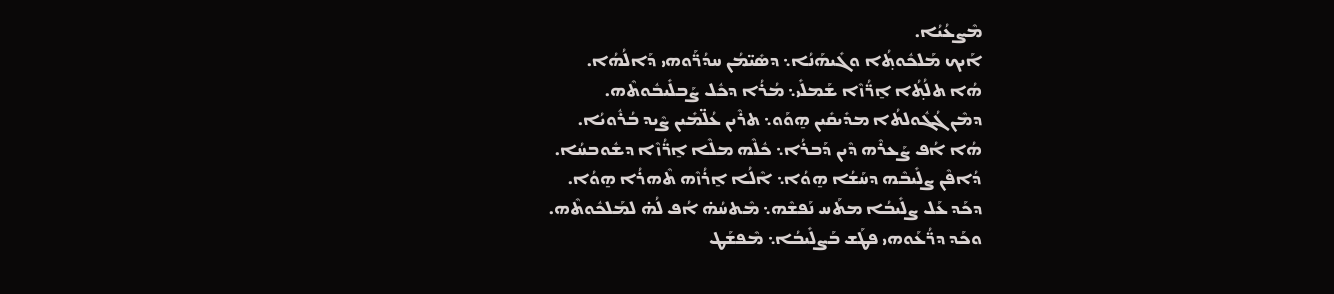ܡܶܨܥܳܝܳܐ.
ܐܰܝܟ ܡܰܠܟܽܘܬ݂ܳܐ ܘܓܺܝܗܰܢܳܐ܆ ܕܣܺܝ̈ܡܳܢ ܚܕܳܪ̈ܰܘܗܝ ܕܰܐܠܳܗܳܐ.
ܗܳܐ ܬܠܳܬ݂ܳܐ ܐ̱ܪ̈ܳܙܶܐ ܫܰܡܠܺܝ܆ ܡܳܪܳܐ ܕܟܽܠ ܨܰܒܠܺܝܒܽܘܬܶܗ.
ܕܡܶܢ ܓܳܓܽܘܠܬܳܐ ܡܕܺܝܩܺܝܢ ܗ̱ܘܰܘ܆ ܬܪܶܝܢ ܥܳܠ̈ܡܺܝܢ ܨܶܝܕ ܒܳܪܽܘܝܳܐ.
ܗܳܐ ܐܳܦ ܨܰܥܪܶܗ ܕܶܝܢ ܕܰܒܪܳܐ܆ ܟܽܠܶܗ ܡܠܶܐ ܐ̱ܪ̈ܳܙܶܐ ܕܫܽܘܒܚܳܐ.
ܕܳܐܦܶܢ ܨܠܺܝܒܶܗ ܕܚܰܫܳܐ ܗ̱ܘܳܐ܆ ܐܶܠܳܐ ܐ̱ܪܳܙܶܗ ܬܶܗܪܳܐ ܗ̱ܘܳܐ.
ܕܟܰܕ ܥܰܠ ܨܠܺܝܒܳܐ ܡܬܰܚ ܢܰܦܫܶܗ܆ ܡܶܬܚܳܗ̇ ܐܳܦ ܠܳܗ̇ ܠܡܰܠܟܽܘܬܶܗ.
ܘܟܰܕ ܕܪ̈ܳܥܰܘܗܝ ܦܛܰܫ ܒܰܨܠܺܝܒܳܐ܆ ܡܶܦܫܰܛ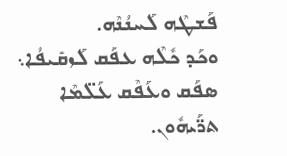ܦܰܫܛܶܗ ܠܰܚܢܳܢܶܗ.
ܘܟܰܕ ܟܽܠܶܗ ܥܦܰܩ ܠܰܙܩܺܝܦܳܐ܆ ܣܦܰܩ ܘܥܰܦܶܩ ܥܰܠ̈ܡܶܐ ܬܪ̈ܰܝܗܽܘܢ.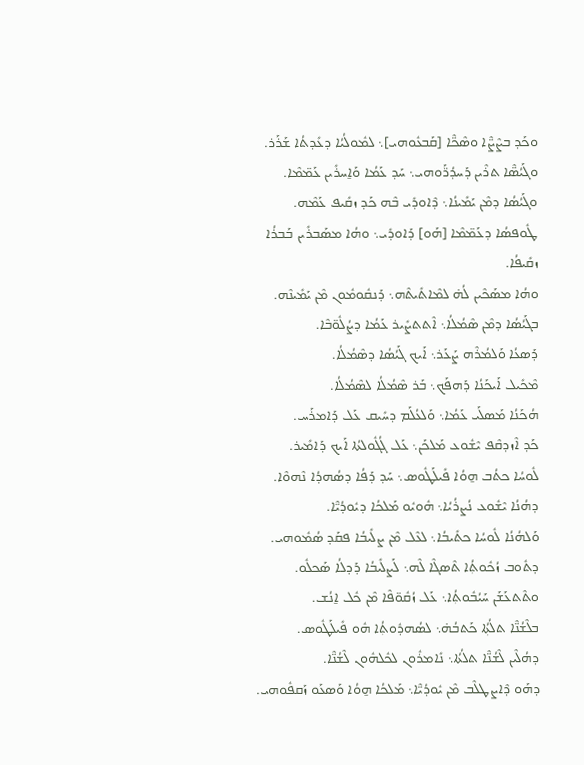ܘܟܰܕ ܒܨܶܨ̈ܶܐ ܘܣܶܟ̈ܶܐ [ܩܰܒܥܽܘܗܝ]܆ ܠܡܽܘܠܳܝܳܐ ܕܥܺܕܬܳܐ ܫܰܪܰܪ.
ܘܓܰܝܳܣ̈ܶܐ ܬܪܶܝܢ ܕܰܚܕܳܪ̈ܰܘܗܝ܆ ܚܰܕ ܥܰܡܳܐ ܘܰܐ̱ܚܪܺܝܢ ܥܰܡ̈ܡܶܐ.
ܘܓܰܝܳܣܳܐ ܕܡܶܢ ܝܰܡܺܝܢܳܐ܆ ܕܶܐܘܕܺܝ ܒܶܗ ܟܰܕ ܙܩܺܝܦ ܥܰܡܶܗ.
ܛܽܘܦܣܳܐ ܕܥܰܡ̈ܡܶܐ [ܗܰܘ] ܕܰܐܘܕܺܝ܆ ܘܗܳܐ ܡܣܰܒܪܺܝܢ ܒܰܒܪܳܐ ܙܩܺܝܦܳܐ.
ܘܗܳܐ ܡܣܰܟܶܝܢ ܠܳܗ̇ ܠܡܶܐܬܺܝܬܶܗ܆ ܕܰܢܩܽܘܡܽܘܢ ܡܶܢ ܝܰܡܺܝܢܶܗ.
ܒܓܰܝܳܣܳܐ ܕܡܶܢ ܣܶܡܳܠܳܐ܆ ܐܶܬܬܨܺܝܪ ܥܰܡܳܐ ܕܨܳܠܽܘ̈ܒܶܐ.
ܕܰܣܥܳܐ ܘܰܠܡܳܪܶܗ ܨܰܥܰܪ܆ ܐܰܝܟ ܓܰܝܳܣܳܐ ܕܣܶܡܳܠܳܐ.
ܡܶܟܺܝܠ ܐܰܝܟܰܢܳܐ ܕܰܗܦܰܟ܆ ܒܰܪ ܣܶܡܳܠܳܐ ܠܣܶܡܳܠܳܐ.
ܗܳܟܰܢܳܐ ܡܰܣܠܰܝ ܥܰܡܳܐ܆ ܘܰܠܥܳܠܰܡ ܕܚܺܝܩ ܥܰܠ ܕܰܐܡܪܰܚ.
ܟܰܕ ܐܶܙܕܩܶܦ ܝܶܫܽܘܥ ܡܰܠܟܰܢ܆ ܥܰܠ ܓܳܓܽܘܠܬܳܐ ܐܰܝܟ ܕܰܐܡܺܝܪ.
ܠܽܘܚܳܐ ܟܬܳܒ ܗ̱ܘܳܐ ܦܺܝܠܰܛܽܘܣ܆ ܚܰܕ ܕܰܦܳܐ ܕܣܳܗܕܳܐ ܢܶܗܘܶܐ.
ܕܗܳܢܳܐ ܝܶܫܽܘܥ ܢܳܨܪܳܝܳܐ܆ ܗܽܘܝܽܘ ܡܰܠܟܳܐ ܕܝܽܘܕܳܝ̈ܶܐ.
ܘܰܠܗܳܢܳܐ ܠܽܘܚܳܐ ܟܬܺܝܒܳܐ܆ ܠܥܶܠ ܡܶܢ ܨܠܺܝܒܳܐ ܦܩܰܕ ܣܳܡܽܘܗܝ.
ܕܬܽܘܒ ܙܳܟܽܘܬ݂ܳܐ ܬܶܣܓܶܐ ܠܶܗ܆ ܠܰܨܠܺܝܒܳܐ ܕܰܕܠܳܐ ܣܰܟܠܽܘ.
ܘܬܶܬܥܰܫܰܢ ܚܰܝܳܒܽܘܬ݂ܳܐ܆ ܥܰܠ ܙܳܩܽܘ̈ܦܶܐ ܡܶܢ ܟܽܠ ܐ̱ܢܳܫ.
ܒܠܶܫܳܢ̈ܶܐ ܬܠܳܬ݂ܳܐ ܟܰܬܒܳܗ̇܆ ܠܣܳܗܕܽܘܬ݂ܳܐ ܗܽܘ ܦܺܝܠܰܛܽܘܣ.
ܕܗܳܠܶܝܢ ܠܶܫܳܢ̈ܶܐ ܬܠܳܬܳܐ܆ ܢܺܐܡܪܽܘܢ ܠܟܽܠܗܽܘܢ ܠܶܫܳܢ̈ܶܐ.
ܕܗܰܘ ܕܶܐܨܛܠܶܒ ܡܶܢ ܝܽܘܕܳܝ̈ܶܐ܆ ܡܰܠܟܳܐ ܗ̱ܘܳܐ ܘܰܣܥܰܘ ܙܰܩܦܽܘܗܝ.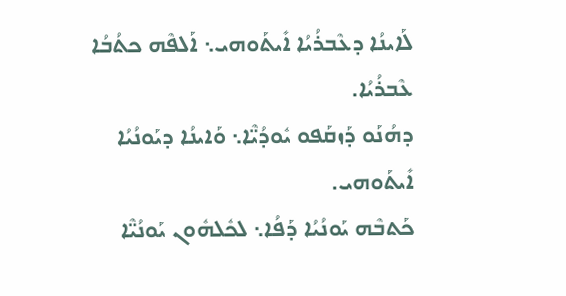ܠܰܐܝܢܳܐ ܕܥܶܒܪܳܝܳܐ ܐܺܝܬܰܘܗܝ܆ ܐܰܠܦܶܗ ܟܬܳܒܳܐ ܥܶܒܪܳܝܳܐ.
ܕܗܳܢܰܘ ܕܰܙܩܰܦܘ ܝܽܘܕܳܝ̈ܶܐ܆ ܘܰܐܝܢܳܐ ܕܝܰܘܢܳܝܳܐ ܐܺܝܬܰܘܗܝ.
ܟܰܬܒܶܗ ܝܰܘܢܳܝܳܐ ܕܰܦܳܐ܆ ܠܟܽܠܗܽܘܢ ܝܰܘܢܳܝ̈ܶܐ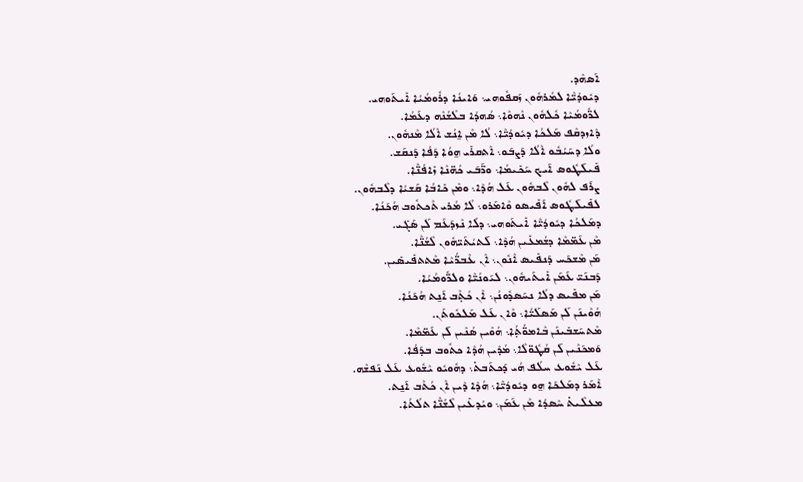ܐܰܣܗܶܕ.
ܕܝܽܘܕܳܝ̈ܶܐ ܠܡܳܪܗܽܘܢ ܙܰܩܦܽܘܗܝ܆ ܘܰܐܝܢܳܐ ܕܪܽܘܡܳܝܳܐ ܐܺܝܬܰܘܗܝ.
ܠܪ̈ܽܘܡܳܝܶܐ ܟܽܠܗܽܘܢ ܢܶܗܘܶܐ܆ ܣܳܗܕܳܐ ܒܠܶܫܳܢܶܗ ܕܥܰܡܳܐ.
ܕܶܐܙܕܩܶܦ ܡܰܠܟܳܐ ܕܝܽܘܕܳܝ̈ܶܐ܆ ܠܳܐ ܡܶܢ ܐ̱ܢܳܫ ܐܶܠܳܐ ܡܶܢܗܽܘܢ.
ܘܠܳܐ ܕܚܰܝܳܒܽܘ ܐܶܠܳܐ ܕܰܨܒܰܘ܆ ܐܶܬܩܪܺܝ ܗ̱ܘܳܐ ܕܰܦܳܐ ܕܰܢܩܰܫ.
ܦܺܝܠܰܛܽܘܣ ܐܰܝܟ ܚܰܟܺܝܡܳܐ܆ ܘܪ̈ܰܒܰܝ ܟܳܗ̈ܢܶܐ ܙܺܐܦܳܢ̈ܶܐ.
ܨܪܰܦ ܠܗܽܘܢ ܠܶܒܗܽܘܢ ܥܰܠ ܗܳܕܶܐ܆ ܘܡܶܢ ܟܺܐܒܳܐ ܩܰܫܝܳܐ ܕܠܶܒܗܽܘܢ.
ܠܦܺܝܠܰܛܽܘܣ ܐܰܦܺܝܣܘ ܘܶܐܡܰܪܘ܆ ܠܳܐ ܡܳܪܝ ܬܶܟܬܽܘܒ ܗܳܟܰܢܳܐ.
ܕܡܰܠܟܳܐ ܕܝܽܘܕܳܝ̈ܶܐ ܐܺܝܬܰܘܗܝ܆ ܕܠܳܐ ܢܶܙܕܰܥܰܡ ܠܰܢ ܣܰܓܺܝ.
ܡܶܢ ܥܰܡ̈ܡܶܐ ܕܫܳܡܥܺܝܢ ܗܳܕܶܐ܆ ܠܰܬܝܳܬܰܝ̈ܗܽܘܢ ܠܶܫܳܢ̈ܶܐ.
ܡܰܢ ܡܶܫܟܰܚ ܕܰܢܦܺܝܣ ܐܶܢܽܘܢ܆ ܐܶܢ ܥܶܒܪ̈ܳܝܶܐ ܡܶܬܬܦܺܝܣܺܝܢ.
ܕܰܒܢܰܝ̈ ܥܰܡܰܢ ܐܺܝܬܰܝܗܽܘܢ܆ ܠܝܰܘܢܳܝ̈ܶܐ ܘܠܪ̈ܽܘܡܳܝܳܐ.
ܡܰܢ ܡܦܺܝܣ ܕܠܳܐ ܢܚܰܣܕܽܘܢܳܢ܆ ܐܶܢ ܟܳܬ݂ܶܒ ܐܰܢ̱ܬ ܗܳܟܰܢܳܐ.
ܗܳܘܶܝܢܰܢ ܠܰܢ ܡܰܣܠܰܝ̈ܳܐ܆ ܘܶܐܢ ܥܰܠ ܡܰܠܟܽܘܬܰܢ.
ܡܶܬܚܰܫܒܺܝܢܰܢ ܒܶܐܡܘ̈ܳܬ݂ܳܐ܆ ܗܳܘܶܝܢ ܣܳܢܶܝܢ ܠܰܢ ܥܰܡ̈ܡܶܐ.
ܘܰܡܟܰܢܶܝܢ ܠܰܢ ܩܳܛܽܘ̈ܠܶܐ܆ ܡܳܕܶܝܢ ܗܳܕܶܐ ܟܬܽܘܒ ܒܕܰܦܳܐ.
ܥܰܠ ܝܶܫܽܘܥ ܚܠܳܦ ܗܳܝ ܕܰܟܬܰܒܬ݁܆ ܕܗܽܘܝܽܘ ܝܶܫܽܘܥ ܥܰܠ ܢܰܦܫܶܗ.
ܐܶܡܰܪ ܕܡܰܠܟܰܐ ܗ̱ܘ ܕܝܽܘܕܳܝ̈ܶܐ܆ ܗܳܕܶܐ ܕܶܝܢ ܐܶܢ ܟܳܬܶܒ ܐܰܢ̱ܬ.
ܡܥܠܶܝܬ݁ ܚܶܣܕܳܐ ܡܶܢ ܥܰܡܰܢ܆ ܘܝܳܕܥܺܝܢ ܠܶܫܳܢ̈ܶܐ ܬܠܳܬܳܐ.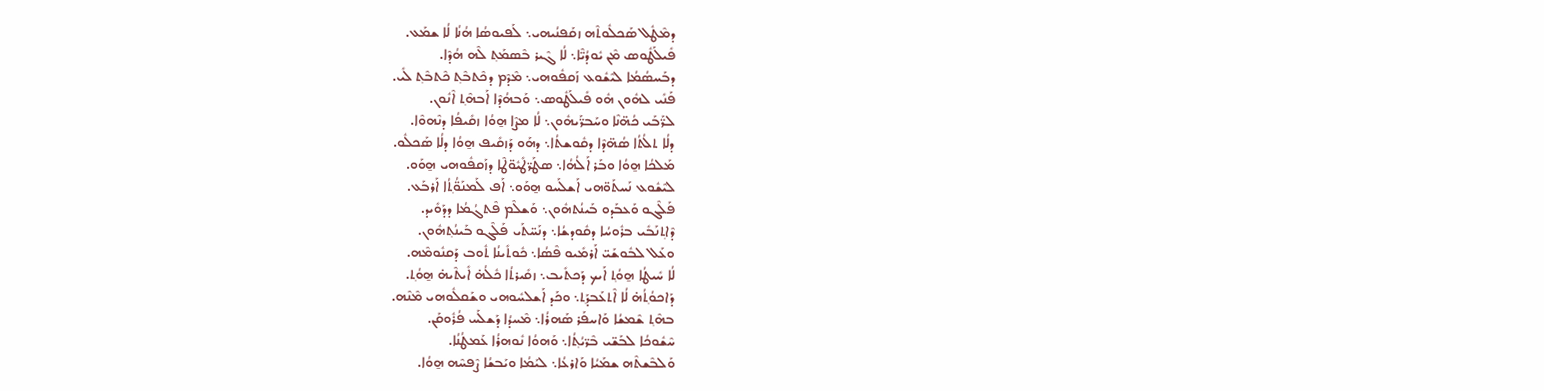ܕܡܶܛܽܠ ܣܰܟܠܽܘܬܶܗ ܙܩܰܦܢܳܝܗܝ܆ ܠܰܦܝܘܣܳܐ ܗܳܢܳܐ ܠܳܐ ܫܡܰܥ.
ܦܺܝܠܰܛܽܘܣ ܡܶܢ ܝܽܘܕܳܝ̈ܶܐ܆ ܠܳܐ ܓܶܝܪ ܒܶܣܡܰܬ݂ ܠܶܗ ܗܳܕܶܐ.
ܕܒܰܚܣܳܡܳܐ ܠܝܶܫܽܘܥ ܙܰܩܦܽܘܗܝ܆ ܡܶܕܶܡ ܕܟܶܬܒܶܬ݂ ܟܶܬܒܶܬ݂ ܠܺܝ.
ܦܰܢܺܝ ܠܗܽܘܢ ܗܽܘ ܦܺܝܠܰܛܽܘܣ܆ ܘܰܒܗܳܕܶܐ ܐܰܒܗܶܬ݂ ܐܶܢܽܘܢ.
ܠܪ̈ܰܒܰܝ ܟܳܗ̈ܢܶܐ ܘܚܰܒܪ̈ܰܝܗܽܘܢ܆ ܠܳܐ ܡܨܶܐ ܗ̱ܘܳܐ ܙܩܺܝܦܳܐ ܕܢܶܗܘܶܐ.
ܕܠܳܐ ܬܠܳܬܳܐ ܣܳܗ̈ܕܶܐ ܕܩܽܘܫܬܳܐ܆ ܕܗܰܘ ܕܰܙܩܺܝܦ ܗ̱ܘܳܐ ܕܠܳܐ ܣܰܟܠܽܘ.
ܡܰܠܟܳܐ ܗ̱ܘܳܐ ܘܒܰܪ ܐܰܠܳܗܳܐ܆ ܣܛܰܪ̈ܛܺܝܽܘ̈ܛܶܐ ܕܙܰܩܦܽܘܗܝ ܗ̱ܘܰܘ.
ܠܝܶܫܽܘܥ ܢܰܚܬܰܘ̈ܗܝ ܐܰܫܠܰܚܘ ܗ̱ܘܰܘ܆ ܐܰܦ ܠܰܡܢܰܘ̈ܳܬ݂ܳܐ ܐܰܪܒܰܥ.
ܦܰܠܶܓܘ ܘܰܥܒܰܕܘ ܒܰܝܢܳܬܗܽܘܢ܆ ܘܰܫܠܶܡ ܦܶܬܓܳܡܳܐ ܕܕܰܘܺܝܕ.
ܕܶܐܬ݂ܢܰܒܺܝ ܒܪܽܘܚܳܐ ܕܩܽܘܕܫܳܐ܆ ܕܢܰܚ̈ܬܰܝ ܦܰܠܶܓܘ ܒܰܝܢܳܬ݂ܗܽܘܢ.
ܘܥܰܠ ܠܒܽܘܫܰܝ̈ ܐܰܪܡܺܝܘ ܦܶܣܳܐ܆ ܟܽܘܬܺܝܢܳܐ ܬܽܘܒ ܕܰܩܢܽܘܡܶܗ.
ܠܳܐ ܚܺܝܛܳܐ ܗ̱ܘܳܬ݂ ܐܰܝܟ ܕܰܟܬܺܝܒ܆ ܙܩܺܝܪܬܳܐ ܟܽܠܳܗ̇ ܐܺܝܬܶܝܗ̇ ܗ̱ܘܳܬ݂.
ܕܰܐܟܘܳܬ݂ܳܗ̇ ܠܳܐ ܐܶܬܥܰܒܕܰܬ݂܆ ܘܟܰܕ ܐܰܫܠܚܽܘܗܝ ܘܫܰܩܠܽܘܗܝ ܡܶܢܶܗ.
ܒܗܶܬ݂ ܫܶܡܫܳܐ ܘܰܐܚܦܰܪ ܣܰܗܪܳܐ܆ ܡܶܚܕܳܐ ܕܰܫܠܰܚ ܦܳܪܽܘܩܰܢ.
ܚܶܫܽܘܟܳܐ ܠܒܰܫ̈ܝ ܒܶܪ̈ܝܳܬ݂ܳܐ܆ ܘܰܗܘܳܐ ܢܽܘܗܪܳܐ ܥܰܡܛܳܢܳܐ.
ܘܰܠܒܶܫܬܶܗ ܫܡܰܝܳܐ ܘܰܐܪܥܳܐ܆ ܠܝܰܡܳܐ ܘܝܰܒܫܳܐ ܨܶܦܚܶܗ ܗ̱ܘܳܐ.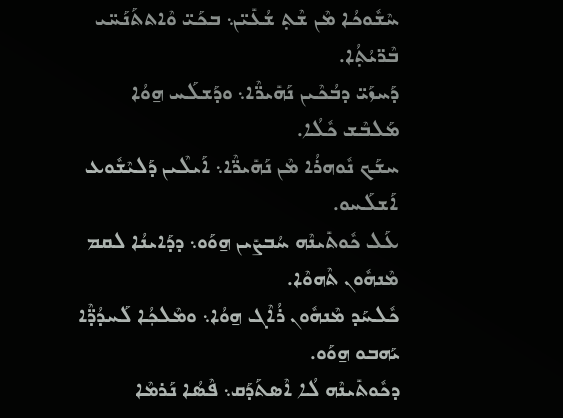ܚܶܫܽܘܟܳܐ ܡܶܢ ܫܶܬ݂ ܫܳܥܺܝ̈ܢ܆ ܒܟܰܝ̈ ܘܶܐܬܬܰܢܰܚ̈ܝ ܒܶܪ̈ܝܳܬ݂ܳܐ.
ܕܰܚܙܰܝ̈ ܕܒܳܟܶܝܢ ܢܰܗܺܝܪ̈ܶܐ܆ ܘܕܰܫܠܰܚ ܗ̱ܘܳܐ ܡܰܠܒܶܫ ܟܽܠܳܐ.
ܚܫܰܟ ܢܽܘܗܪܳܐ ܡܶܢ ܢܰܗܺܝܪ̈ܶܐ܆ ܐܰܝܠܶܝܢ ܕܰܠܝܶܫܽܘܥ ܐܰܫܠܰܚܘ.
ܥܰܠ ܟܽܘܬܺܝܢܶܗ ܚܳܒܨܺܝܢ ܗ̱ܘܰܘ܆ ܕܕܰܐܝܢܳܐ ܠܩܡ ܡܶܢܗܽܘܢ ܬܶܗܘܶܐ.
ܟܽܠܚܰܕ ܡܶܢܗܽܘܢ ܪܳܐܶܓ ܗ̱ܘܳܐ܆ ܘܡܶܠܟ݂ܳܐ ܠܰܚܕܳܕ̈ܶܐ ܝܰܗܒܘ ܗ̱ܘܰܘ.
ܕܟܽܘܬܺܝܢܶܗ ܠܳܐ ܐܶܣܬܰܕܰܩ܆ ܦܶܣܳܐ ܢܰܪܡܶܐ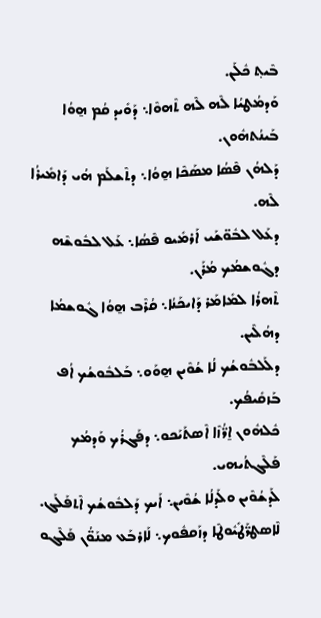ܒܶܝܬ݂ ܟܽܠܰܢ.
ܘܰܕܡܳܛܝܳܐ ܠܶܗ ܠܶܗ ܬܶܗܘܶܐ܆ ܕܰܘܺܝܕ ܩܳܡ ܗ̱ܘܳܐ ܒܰܝܢܳܬܗܽܘܢ.
ܕܰܠܗܳܢ ܦܶܣܳܐ ܡܣܰܟܶܐ ܗ̱ܘܳܐ܆ ܕܬܶܫܠܰܡ ܗܳܝ ܕܰܐܡܺܝܪܳܐ ܠܶܗ.
ܕܥܰܠ ܠܒܽܘ̈ܫܰܝ ܐܰܪܡܺܝܘ ܦܶܣܳܐ܆ ܥܰܠ ܠܒܽܘܫܶܗ ܕܓܽܘܫܡܳܟ ܡܳܪܰܢ.
ܬܶܗܪܳܐ ܠܡܺܐܡܰܪ ܕܰܐܝܟܰܢܳܐ܆ ܩܳܪܶܒ ܗ̱ܘܳܐ ܓܽܘܫܡܳܐ ܕܗܳܠܶܝܢ.
ܕܠܰܠܒܽܘܫܳܟ ܠܳܐ ܫܳܘܶܝܢ ܗ̱ܘܰܘ܆ ܒܰܠܒܽܘܫܳܟ ܐܳܦ ܒܰܙܩܺܝܦܳܟ.
ܟܽܠܗܽܘܢ ܐ̱ܪ̈ܳܙܶܐ ܐܶܣܬܰܝܰܟܘ܆ ܕܦܰܓܪܳܟ ܘܰܕܡܳܟ ܦܰܠܶܓܬܳܝܗܝ.
ܠܰܕܫܳܘܶܝܢ ܘܠܰܕܠܳܐ ܫܳܘܶܝܢ܆ ܐܰܝܟ ܕܰܠܒܽܘܫܳܟ ܐܶܬܦܰܠܰܓ.
ܠܶܐܣܛܪ̈ܰܛܺܝܽܘܛܶܐ ܕܙܰܩܦܽܘܟ܆ ܠܰܐܪܒܰܥ ܡܢܰܘ̈ܳܢ ܦܰܠܶܓܘ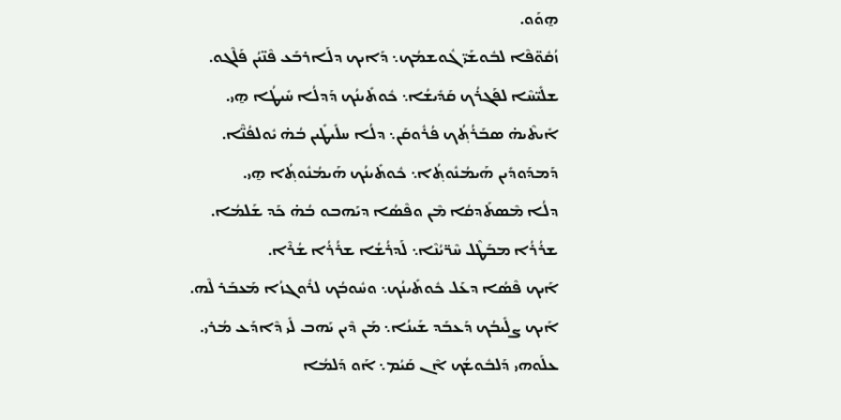ܗ̱ܘܰܘ.
ܙܳܩܽܘ̈ܦܶܐ ܠܒܽܘܫܰܝ̈ ܓܽܘܫܡܳܟ܆ ܕܰܐܝܟ ܕܠܰܐܪܒܰܥ ܦܶܢ̈ܝܳܢ ܦܰܠܶܓܘ.
ܫܠܺܝ̈ܚܶܐ ܠܦܰܓܪܳܟ ܩܰܕܺܝܫܳܐ܆ ܟܽܘܬܺܝܢܳܟ ܕܰܕܠܳܐ ܚܺܝܛܳܐ ܗ̱ܝ.
ܐܺܝܬܶܝܗ̇ ܣܒܰܪܳܬ݂ܳܟ ܦܳܪܽܘܩܰܢ܆ ܕܠܳܐ ܚܠܺܝܛܺܝܢ ܒܳܗ̇ ܝܽܘܠܦܳܢ̈ܶܐ.
ܕܰܡܕܰܘܕܺܝܢ ܗܰܝܡܳܢܽܘܬ݂ܳܐ܆ ܟܽܘܬܺܝܢܳܟ ܗܰܝܡܳܢܽܘܬ݂ܳܐ ܗ̱ܝ.
ܕܠܳܐ ܡܶܣܬܰܕܩܳܐ ܡܶܢ ܘܦܶܣܳܐ ܕܝܰܗܒܘ ܒܳܗ̇ ܟܰܕ ܫܰܠܡܳܐ.
ܫܪܳܪܳܐ ܡܒܰܛܶܠ ܚܶܪ̈ܝܳܢܶܐ܆ ܠܰܕܪܳܫܳܐ ܫܪܳܪܳܐ ܫܳܪܶܐ.
ܐܰܝܟ ܦܶܣܳܐ ܕܥܰܠ ܟܽܘܬܺܝܢܳܟ܆ ܘܚܽܘܒܳܟ ܠܪܽܘܓܙܳܐ ܡܰܥܒܰܪ ܠܶܗ.
ܐܰܝܟ ܨܠܺܝܒܳܟ ܕܰܥܒܰܕ ܫܰܝܢܳܐ܆ ܡܰܢ ܕܶܝܢ ܝܰܗܒ ܠܺܝ ܕܶܐܕܰܥ ܡܳܪܝ.
ܥܠܰܘܗܝ ܕܰܠܒܽܘܫܳܟ ܐܶܢ ܩܰܝܳܡ܆ ܐܰܘ ܕܰܠܡܳܐ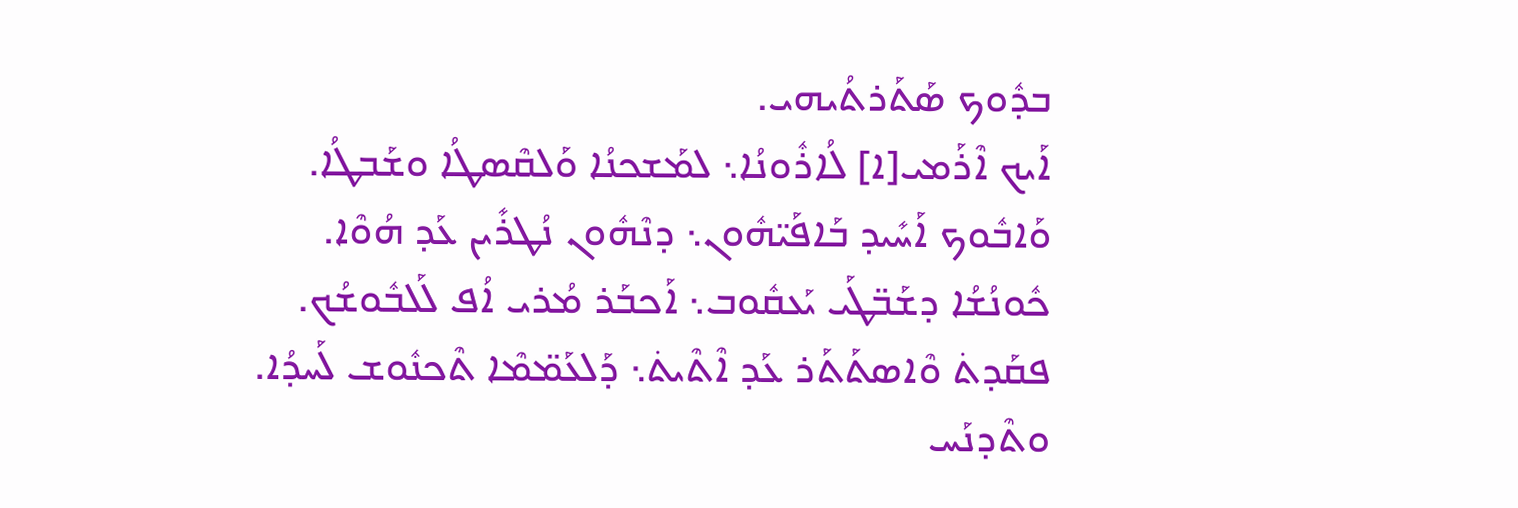ܒܕܽܘܟ ܣܰܬܰܪܬܳܝܗܝ.
ܐܰܝܟ ܐܶܪܰܡܝ[ܐ] ܠܳܐܪܽܘܢܳܐ܆ ܠܡܰܫܟܢܳܐ ܘܰܠܩܶܣܛܳܐ ܘܫܰܒܛܳܐ.
ܘܰܐܒܽܘܟ ܐܰܚܺܝܕ ܒܰܐܦܰܝ̈ܗܽܘܢ܆ ܕܢܶܗܽܘܢ ܢܳܛܪܺܝܢ ܥܰܕ ܗܳܘܶܐ.
ܟܽܘܢܳܫܳܐ ܕܫܰܒ̈ܛܰܝ ܝܰܥܩܽܘܒ܆ ܐܰܟܒܰܪ ܡܳܪܝ ܐܳܦ ܠܰܠܒܽܘܫܳܟ.
ܦܩܰܕܬ݁ ܘܶܐܣܬܰܬܰܪ ܥܰܕ ܐܶܬܶܝܬ݁܆ ܕܰܠܥܰܡ̈ܡܶܐ ܬܶܟܢܽܘܫ ܠܰܚܕܳܐ.
ܘܬܶܕܢܰܚ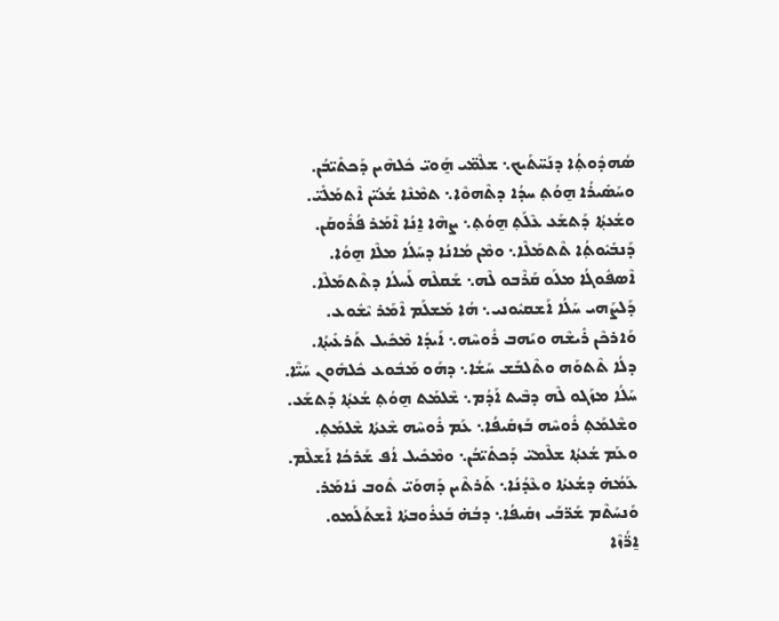ܣܳܗܕܽܘܬ݂ܳܐ ܕܢܰܚ̈ܬܰܝܟ܆ ܫܠܶܡ̈ܝ ܗ̱ܰܘܝ̈ ܟܽܠܗܶܝܢ ܕܰܟܬܺܝ̈ܒܳܢ.
ܘܚܰܣܺܝܪܳܐ ܗ̱ܘܳܬ݂ ܚܕܳܐ ܕܬܶܗܘܶܐ܆ ܬܡܶܢܶܐ ܫܳܥܺܝ̈ܢ ܐܶܬܡܰܠܺܝ̈.
ܘܫܳܥܬ݂ܳܐ ܕܰܬܫܰܥ ܥܶܠܰܬ݂ ܗ̱ܘܳܬ݂܆ ܨܗܶܐ ܐ̱ܢܳܐ ܐܶܡܰܪ ܦܳܪܽܘܩܰܢ.
ܕܰܢܒܺܝܽܘܬ݂ܳܐ ܬܶܬܡܰܠܶܐ܆ ܘܡܶܢ ܡܳܐܢܳܐ ܕܚܰܠܳܐ ܡܠܶܐ ܗ̱ܘܳܐ.
ܐܶܣܦܽܘܓܳܐ ܡܠܰܘ ܩܰܪܶܒܘ ܠܶܗ܆ ܫܰܩܠܶܗ ܠܰܚܠܳܐ ܕܬܶܬܡܰܠܶܐ.
ܕܰܠܨܰܗܝ ܚܰܠܳܐ ܐܰܫܩܝܽܘܢܝ܆ ܗܳܐ ܡܰܫܠܰܡ ܐܶܡܰܪ ܝܶܫܽܘܥ.
ܘܰܐܪܟܶܢ ܪܺܝܫܶܗ ܘܝܰܗܒ ܪܽܘܚܶܗ܆ ܐܰܝܕܳܐ ܡܶܟܺܝܠ ܬܰܪܥܺܝܬ݂ܳܐ.
ܕܠܳܐ ܬܶܬܘܰܗ ܘܬܶܠܒܰܫ ܚܰܫܳܐ܆ ܕܗܰܘ ܡܰܒܽܘܥ ܟܽܠܗܽܘܢ ܚܰܝ̈ܶܐ.
ܚܰܠܳܐ ܡܙܰܓܘ ܠܶܗ ܕܒܶܝܬ ܐܰܕܳܡ܆ ܫܶܠܡܰܬ ܗ̱ܘܳܬ݂ ܫܳܥܬ݂ܳܐ ܕܰܬܫܰܥ.
ܘܫܶܠܡܰܬ݂ ܪܽܘܚܶܗ ܒܰܙܩܺܝܦܳܐ܆ ܥܰܡ ܪܽܘܚܶܗ ܫܶܥܬܳܐ ܫܶܠܡܰܬ݂.
ܘܥܰܡ ܫܳܥܬ݂ܳܐ ܫܠܶܡܝ̈ ܕܰܟܬܺܝ̈ܒܳܢ܆ ܘܡܶܟܺܝܠ ܐܳܦ ܫܰܪܟܳܐ ܐܰܫܠܶܡ.
ܥܰܡܳܗ̇ ܕܫܳܥܬܳܐ ܘܥܶܕܳܢܳܐ܆ ܬܰܪܬܶܝܢ ܕܰܗܘܰܝ̈ ܬܽܘܒ ܢܺܐܡܰܪ.
ܘܰܢܚܰܬܶܡ ܫܰܪ̈ܒܰܝ ܙܩܺܝܦܳܐ܆ ܕܒܳܗ̇ ܒܰܥܪܽܘܒܬܳܐ ܐܶܫܬܰܠܰܡܘ.
ܐ̱ܪ̈ܳܙܶܐ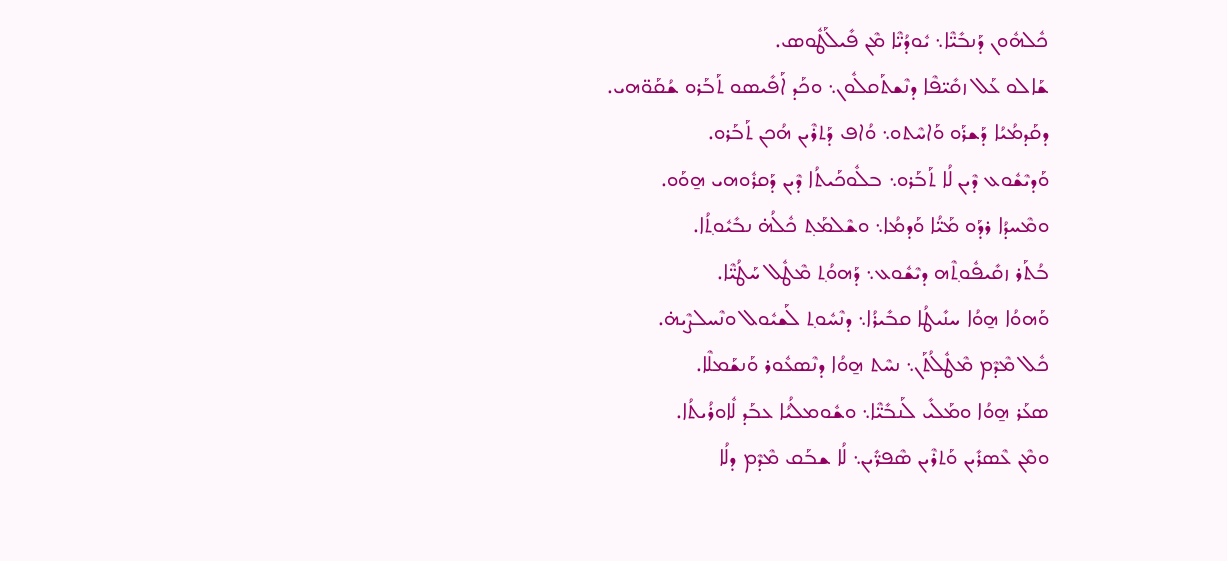ܟܽܠܗܽܘܢ ܕܰܢܒܺܝ̈ܶܐ܆ ܝܽܘܕܳܝ̈ܶܐ ܡܶܢ ܦܺܝܠܰܛܽܘܣ.
ܫܰܐܠܘ ܥܰܠ ܙܩܺܝ̈ܦܶܐ ܕܢܶܫܬܰܩܠܽܘܢ܆ ܘܟܰܕ ܐܰܦܺܝܣܘ ܬܰܒܰܪܘ ܫܳܩܰܘ̈ܗܝ.
ܕܩܰܕܡܳܝܳܐ ܕܰܫܪܰܘ ܘܰܐܚܶܬܘ܆ ܘܳܐܦ ܕܰܬܪܶܝܢ ܗܳܟܢ ܬܰܒܰܪܘ.
ܘܰܕܝܶܫܽܘܥ ܕܶܝܢ ܠܳܐ ܬܰܒܰܪܘ܆ ܒܠܽܘܟܰܝܬܳܐ ܕܶܝܢ ܕܰܩܪܽܘܗܝ ܗ̱ܘܰܘ.
ܘܡܶܚܕܳܐ ܪܕܰܘ ܡܰܝ̈ܳܐ ܘܰܕܡܳܐ܆ ܘܫܶܠܡܰܬ݂ ܟܽܠܳܗ̇ ܢܒܺܝܽܘܬ݂ܳܐ.
ܒܳܬܰܪ ܙܩܺܝܦܽܘܬ݂ܶܗ ܕܝܶܫܽܘܥ܆ ܕܰܗܘܳܬ݂ ܡܶܛܽܠ ܚܰܛܳܝ̈ܶܐ.
ܘܰܗܘܳܐ ܗ̱ܘܳܐ ܚܢܺܝܛܳܐ ܩܒܺܝܪܳܐ܆ ܕܢܶܚܽܘܬ݂ ܠܰܫܝܽܘܠ ܘܢܶܚܠܨܶܝܗ̇.
ܟܽܠ ܡܶܕܶܡ ܡܶܛܽܠܳܬܰܢ܆ ܢܚܶܬ ܗ̱ܘܳܐ ܕܢܶܣܥܽܘܪ ܘܰܢܫܰܡܠܶܐ.
ܣܥܰܪ ܗ̱ܘܳܐ ܘܡܰܠܺܝ ܠܰܢܒܺܝ̈ܶܐ܆ ܘܫܽܘܡܠܳܝܳܐ ܥܒܰܕ ܠܽܐܘܪܳܝܬܳܐ.
ܘܡܶܢ ܥܶܣܪܺܝܢ ܘܰܬܪܶܝܢ ܣܶܦܪ̈ܺܝܢ܆ ܠܳܐ ܫܒܰܩ ܡܶܕܶܡ ܕܠܳܐ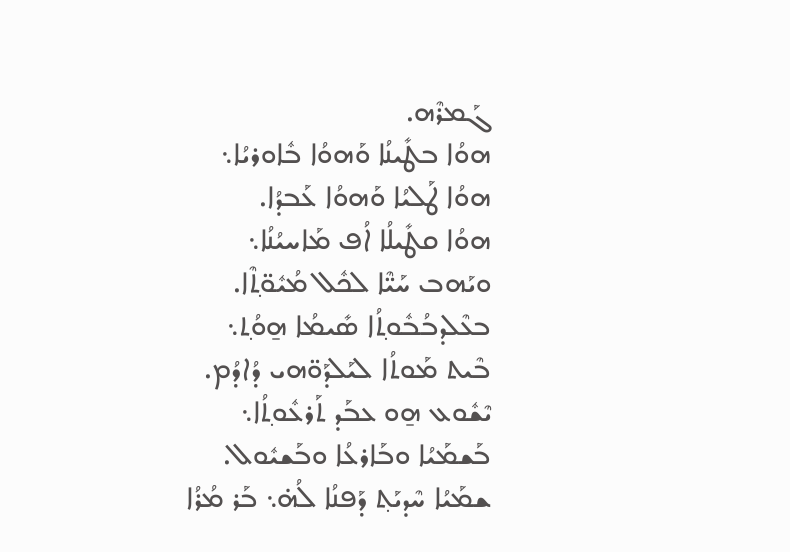ܓܰܡܪܶܗ.
ܗܘܳܐ ܒܛܺܝܢܳܐ ܘܰܗܘܳܐ ܒܽܐܘܪܝܳܐ܆ ܗܘܳܐ ܛܰܠܝܳܐ ܘܰܗܘܳܐ ܥܰܒܕܳܐ.
ܗܘܳܐ ܩܛܺܝܠܳܐ ܐܳܦ ܡܰܐܚܝܳܢܳܐ܆ ܘܝܰܗܒ ܚܰܝ̈ܶܐ ܠܟܽܠ ܡܳܝܽܘ̈ܬ݂ܶܐ.
ܒܥܶܠܕܒܳܒܽܘܬ݂ܳܐ ܣܺܝܡܳܐ ܗ̱ܘܳܬ݂܆ ܒܶܝܬ ܡܰܘܬܳܐ ܠܝܰܠܕܰܘ̈ܗܝ ܕܳܐܕܳܡ.
ܝܶܫܽܘܥ ܗ̱ܘ ܥܒܰܕ ܬܰܪܥܽܘܬ݂ܳܐ܆ ܒܰܫܡܰܝܳܐ ܘܒܰܐܪܥܳܐ ܘܒܰܫܝܽܘܠ.
ܫܡܰܝܳܐ ܚܶܕܝܰܬ݂ ܕܰܦܢܳܐ ܠܳܗ̇܆ ܒܰܪ ܡܳܪܳܐ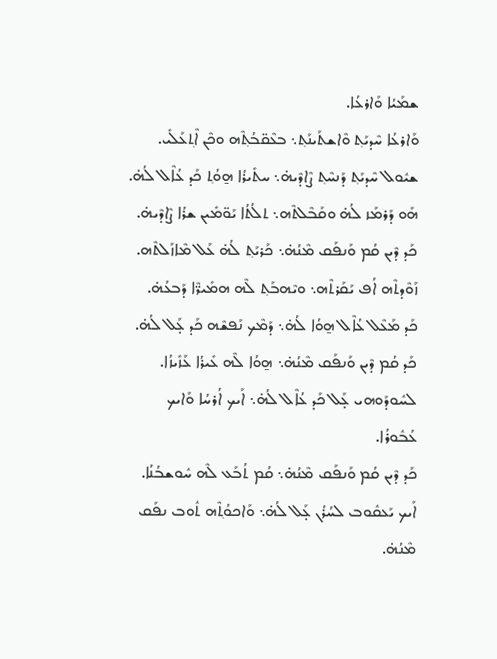ܫܡܰܝܳܐ ܘܰܐܪܥܳܐ.
ܘܰܐܪܥܳܐ ܚܶܕܝܰܬ݂ ܘܶܐܫܬܰܝܢܰܬ݂܆ ܒܥܶܩ̈ܒܳܬ݂ܶܗ ܘܟܶܢ ܐܶܬ݂ܥܰܠܺܝ.
ܫܝܽܘܠ ܚܶܕܝܰܬ݂ ܕܰܢܚܶܬ݂ ܨܶܐܕܶܝܗ̇܆ ܚܬܺܝܪܳܐ ܗ̱ܘܳܬ݂ ܟܰܕ ܥܳܐܶܠ ܠܳܗ̇.
ܗܰܘ ܕܰܪܡܰܙ ܠܳܗ̇ ܘܩܰܒܶܠܬܶܗ܆ ܬܠܳܬܳܐ ܝܰܘ̈ܡܺܝܢ ܫܪܳܐ ܨܶܐܕܶܝܗ̇.
ܟܰܕ ܕܶܝܢ ܩܳܡ ܘܰܢܦܰܩ ܡܶܢܳܗ̇܆ ܟܰܪܝܰܬ݂ ܠܳܗ̇ ܥܰܠ ܡܶܐܙܰܠܬܶܗ.
ܙܰܘܶܕܬܶܗ ܐܳܦ ܝܰܩܰܪܬܶܗ܆ ܘܝܶܗܒܰܬ݂ ܠܶܗ ܗܡܺܝܪ̈ܶܐ ܕܰܒܥܳܗ̇.
ܟܰܕ ܡܰܥܶܠ ܥܳܐܶܠ ܗ̱ܘܳܐ ܠܳܗ̇܆ ܕܰܡܶܟ ܢܰܦܫܶܗ ܟܰܕ ܥ̣ܰܠ ܠܳܗ̇.
ܟܰܕ ܩܳܡ ܕܶܝܢ ܘܰܢܦܰܩ ܡܶܢܳܗ̇܆ ܗ̱ܘܳܐ ܠܶܗ ܥܺܝܪܳܐ ܥܰܙܺܝܙܳܐ.
ܠܚܽܘܕܰܘܗܝ ܥ̣ܰܠ ܟܰܕ ܥܳܐܶܠ ܠܳܗ̇܆ ܐܰܝܟ ܐܳܪܚܳܐ ܘܰܐܝܟ ܥܳܒܽܘܪܳܐ.
ܟܰܕ ܕܶܝܢ ܩܳܡ ܘܰܢܦܰܩ ܡܶܢܳܗ̇܆ ܩܳܡ ܬܳܒܰܥ ܠܶܗ ܚܽܘܫܒܳܢܳܐ.
ܐܰܝܟ ܝܰܥܩܽܘܒ ܠܚܳܪܳܢ ܥ̣ܰܠ ܠܳܗ̇܆ ܘܰܐܟܘܳܬ݂ܶܗ ܬܽܘܒ ܢܦܰܩ ܡܶܢܳܗ̇.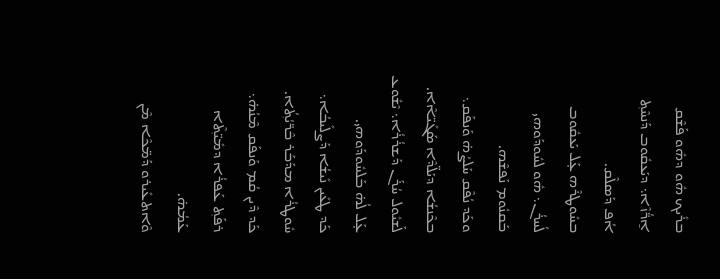ܒܪܺܝܟ ܗܽܘ ܕܗܽܘ ܦܰܫܶܩ ܐ̱ܪ̈ܳܙܶܐ܆ ܕܝܰܥܩܽܘܒ ܕܰܢܚܶܬ݂ ܐܳܦ ܕܰܣܠܶܩ.
ܒܚܽܘܛܪܶܗ ܥ̣ܰܠ ܝܰܥܩܽܘܒ ܠܳܚܪܳܢ܆ ܗܽܘ ܠܚܽܘܕܰܘܗܝ ܒܰܩܢܽܘܡ ܢܰܦܫܶܗ.
ܘܟܰܕ ܢܳܦܶܩ ܚܰܠܨܳܗ̇ ܘܰܢܦܰܩ܆ ܒܟܶܢܫܳܐ ܕܝܰܠ̈ܕܶܐ ܣܰܓܺܝ̈ܐܶܐ.
ܠܰܫܝܽܘܠ ܚܳܪܰܢ ܕܰܫܪܳܪܳܐ܆ ܝܶܫܽܘܥ ܥ̣ܰܠ ܠܳܗ̇ ܒܰܠܚܽܘܕܰܘܗܝ.
ܟܰܕ ܛܥܺܝܢ ܢܺܝܫܳܐ ܕܰܨܠܺܝܒܳܐ܆ ܚܽܘܛܪܳܐ ܡܕܰܒܰܪ ܒܶܪ̈ܝܳܬ݂ܳܐ.
ܟܰܕ ܕܶܝܢ ܩܳܡ ܘܰܢܦܰܩ ܡܶܢܳܗ̇܆ ܪܦܰܬ݂ ܥܰܦܪܳܐ ܕܡܺܝ̈ܬ݂ܶܐ ܥܰܡܳܗ̇.
ܘܶܐܬܥܺܝܪܘ ܕܰܡ̈ܟܶܐ ܡܶܢ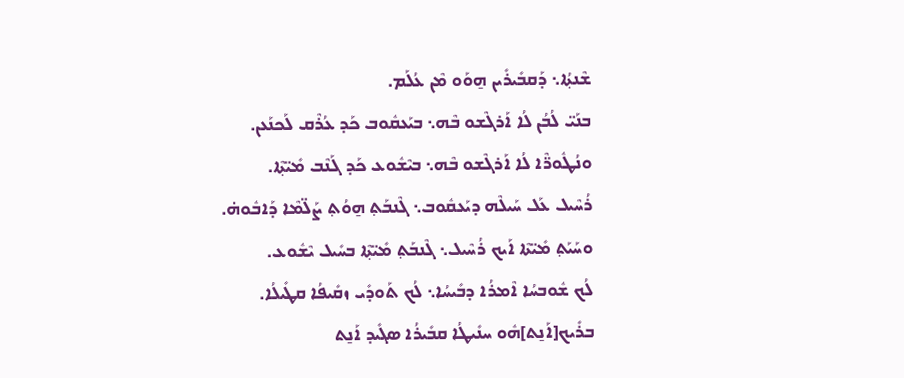ܫܶܢܬ݂ܳܐ܆ ܕܰܩܒܺܝܪܺܝܢ ܗ̱ܘܰܘ ܡܶܢ ܥܳܠܰܡ.
ܒܢܰܝ̈ ܠܳܒܳܢ ܠܳܐ ܐܰܪܓܶܫܘ ܒܶܗ܆ ܒܝܰܥܩܽܘܒ ܟܰܕ ܥܳܪܶܩ ܠܰܟܢܰܥܢ.
ܘܢܳܛܽܘܪ̈ܶܐ ܠܳܐ ܐܰܪܓܶܫܘ ܒܶܗ܆ ܒܝܶܫܽܘܥ ܟܰܕ ܓܰܢܶܒ ܡܺܝ̈ܬ݂ܶܐ.
ܪܳܚܶܝܠ ܥܰܠ ܚܰܝܠܶܗ ܕܝܰܥܩܽܘܒ܆ ܓܶܢܒܰܬ݂ ܗ̱ܘܳܬ݂ ܨܰܠ̈ܡܶܐ ܕܰܐܒܽܘܗ̇.
ܘܚܰܝܰܬ݂ ܡܺܝ̈ܬܶܐ ܐܰܝܟ ܪܳܚܶܝܠ܆ ܓܶܢܒܰܬ݂ ܡܺܝ̈ܬ݂ܶܐ ܒܚܺܝܠ ܝܶܫܽܘܥ.
ܠܳܟ ܫܽܘܒܚܳܐ ܐܶܡܪܳܐ ܕܒܺܝܚܳܐ܆ ܠܳܟ ܬܰܘܕܺܝ ܙܩܺܝܦܳܐ ܩܛܺܝܠܳܐ.
ܒܪܺܝܟ[ܐܰܢ̱ܬ]ܗܽܘ ܚܢܺܝܛܳܐ ܩܒܺܝܪܳܐ ܣܓܺܝܕ ܐܰܢ̱ܬ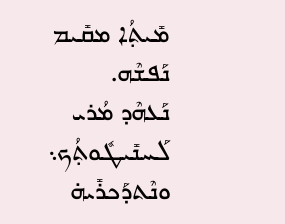ܡܺܝܬ݂ܳܐ ܡܩܺܝܡ ܢܰܦܫܶܗ.
ܢܰܥܗܶܕ ܡܳܪܝ ܠܰܚܢܺܝܛܽܘܬ݂ܳܟ܆ ܘܢܶܬܕܰܟܪܺܝܗ̇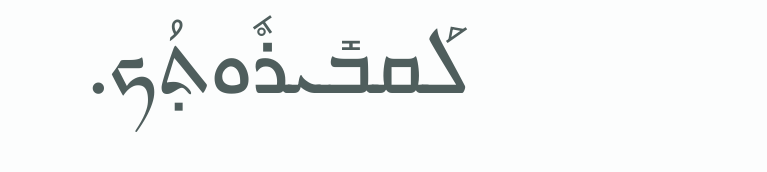ܠܰܩܒܺܝܪܽܘܬ݂ܳܟ.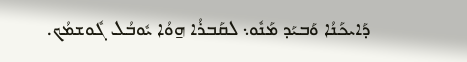ܕܰܐܝܟܰܢܳܐ ܘܰܒܝܰܕ ܡܰܢܽܘ܆ ܠܩܰܒܪܳܐ ܗ̱ܘܳܐ ܝܽܘܒܳܠ ܓܽܘܫܡܳܟ.